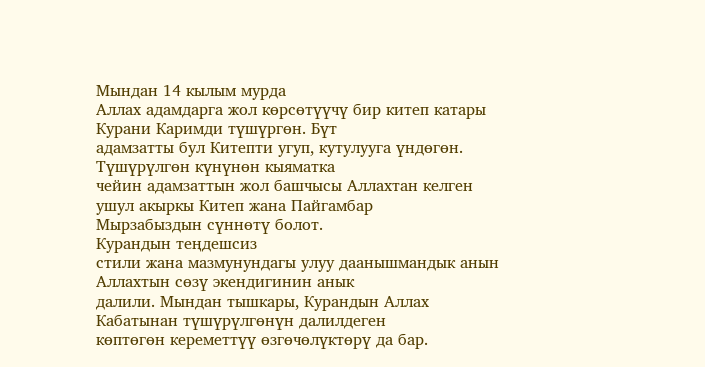Мындан 14 кылым мурда
Аллах адамдарга жол көрсөтүүчү бир китеп катары Курани Каримди түшүргөн. Бүт
адамзатты бул Китепти угуп, кутулууга үндөгөн. Түшүрүлгөн күнүнөн кыяматка
чейин адамзаттын жол башчысы Аллахтан келген ушул акыркы Китеп жана Пайгамбар
Мырзабыздын сүннөтү болот.
Курандын теңдешсиз
стили жана мазмунундагы улуу даанышмандык анын Аллахтын сөзү экендигинин анык
далили. Мындан тышкары, Курандын Аллах Кабатынан түшүрүлгөнүн далилдеген
көптөгөн кереметтүү өзгөчөлүктөрү да бар.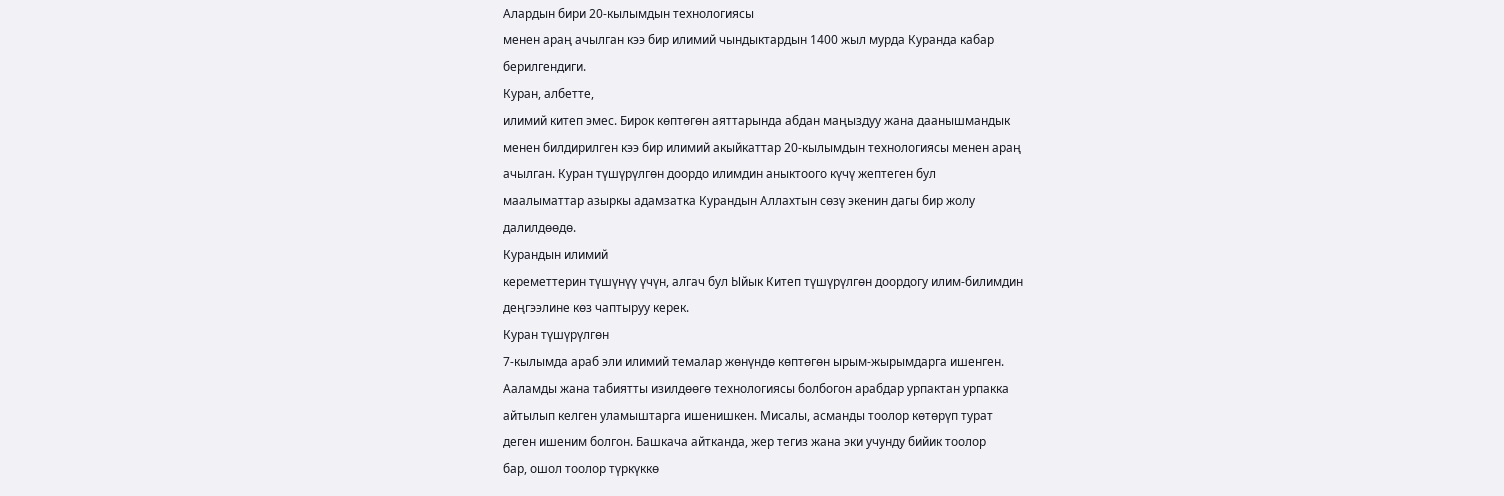Алардын бири 20-кылымдын технологиясы
менен араң ачылган кээ бир илимий чындыктардын 1400 жыл мурда Куранда кабар
берилгендиги.
Куран, албетте,
илимий китеп эмес. Бирок көптөгөн аяттарында абдан маңыздуу жана даанышмандык
менен билдирилген кээ бир илимий акыйкаттар 20-кылымдын технологиясы менен араң
ачылган. Куран түшүрүлгөн доордо илимдин аныктоого күчү жептеген бул
маалыматтар азыркы адамзатка Курандын Аллахтын сөзү экенин дагы бир жолу
далилдөөдө.
Курандын илимий
кереметтерин түшүнүү үчүн, алгач бул Ыйык Китеп түшүрүлгөн доордогу илим-билимдин
деңгээлине көз чаптыруу керек.
Куран түшүрүлгөн
7-кылымда араб эли илимий темалар жөнүндө көптөгөн ырым-жырымдарга ишенген.
Ааламды жана табиятты изилдөөгө технологиясы болбогон арабдар урпактан урпакка
айтылып келген уламыштарга ишенишкен. Мисалы, асманды тоолор көтөрүп турат
деген ишеним болгон. Башкача айтканда, жер тегиз жана эки учунду бийик тоолор
бар, ошол тоолор түркүккө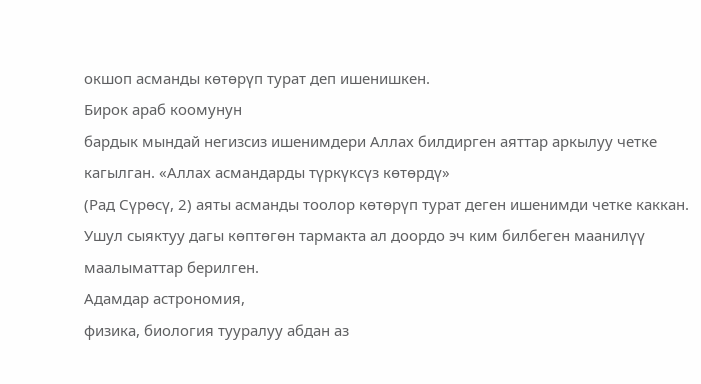окшоп асманды көтөрүп турат деп ишенишкен.
Бирок араб коомунун
бардык мындай негизсиз ишенимдери Аллах билдирген аяттар аркылуу четке
кагылган. «Аллах асмандарды түркүксүз көтөрдү»
(Рад Сүрөсү, 2) аяты асманды тоолор көтөрүп турат деген ишенимди четке каккан.
Ушул сыяктуу дагы көптөгөн тармакта ал доордо эч ким билбеген маанилүү
маалыматтар берилген.
Адамдар астрономия,
физика, биология тууралуу абдан аз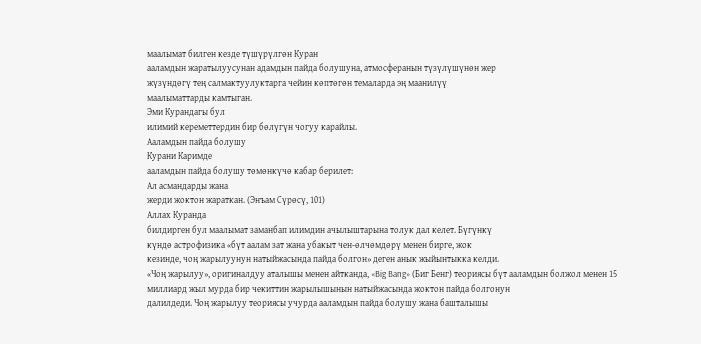маалымат билген кезде түшүрүлгөн Куран
ааламдын жаратылуусунан адамдын пайда болушуна, атмосферанын түзүлүшүнөн жер
жүзүндөгү тең салмактуулуктарга чейин көптөгөн темаларда эң маанилүү
маалыматтарды камтыган.
Эми Курандагы бул
илимий кереметтердин бир бөлүгүн чогуу карайлы.
Ааламдын пайда болушу
Курани Каримде
ааламдын пайда болушу төмөнкүчө кабар берилет:
Ал асмандарды жана
жерди жоктон жараткан. (Энъам Сүрөсү, 101)
Аллах Куранда
билдирген бул маалымат заманбап илимдин ачылыштарына толук дал келет. Бүгүнкү
күндө астрофизика «бүт аалам зат жана убакыт чен-өлчөмдөрү менен бирге, жок
кезинде, чоң жарылуунун натыйжасында пайда болгон» деген анык жыйынтыкка келди.
«Чоң жарылуу», оригиналдуу аталышы менен айтканда, «Big Bang» (Биг Бенг) теориясы бүт ааламдын болжол менен 15
миллиард жыл мурда бир чекиттин жарылышынын натыйжасында жоктон пайда болгонун
далилдеди. Чоң жарылуу теориясы учурда ааламдын пайда болушу жана башталышы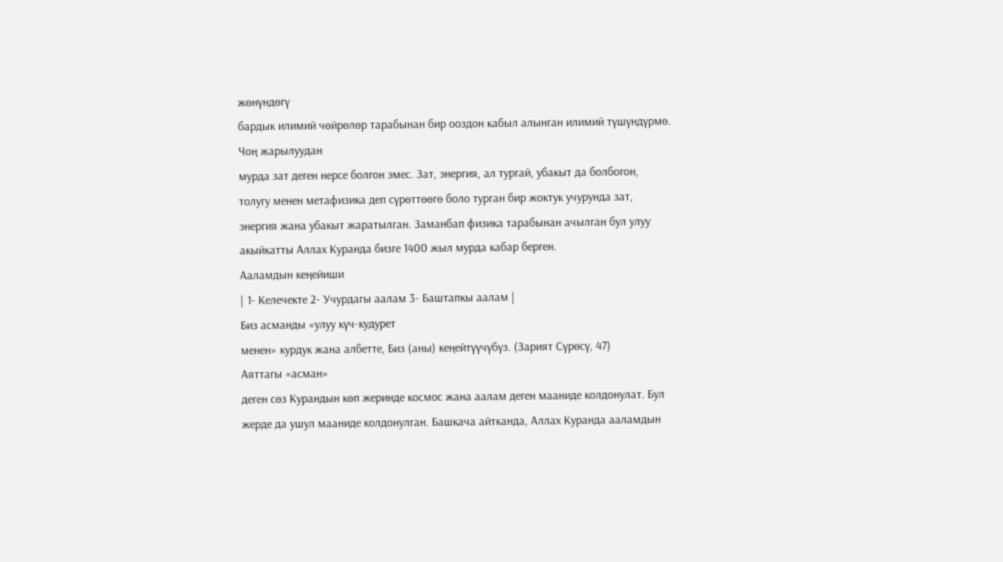жөнүндөгү
бардык илимий чөйрөлөр тарабынан бир ооздон кабыл алынган илимий түшүндүрмө.
Чоң жарылуудан
мурда зат деген нерсе болгон эмес. Зат, энергия, ал тургай, убакыт да болбогон,
толугу менен метафизика деп сүрөттөөгө боло турган бир жоктук учурунда зат,
энергия жана убакыт жаратылган. Заманбап физика тарабынан ачылган бул улуу
акыйкатты Аллах Куранда бизге 1400 жыл мурда кабар берген.
Ааламдын кеңейиши
| 1- Келечекте 2- Учурдагы аалам 3- Баштапкы аалам |
Биз асманды «улуу күч-кудурет
менен» курдук жана албетте, Биз (аны) кеңейтүүчүбүз. (Зарият Сүрөсү, 47)
Аяттагы «асман»
деген сөз Курандын көп жеринде космос жана аалам деген мааниде колдонулат. Бул
жерде да ушул мааниде колдонулган. Башкача айтканда, Аллах Куранда ааламдын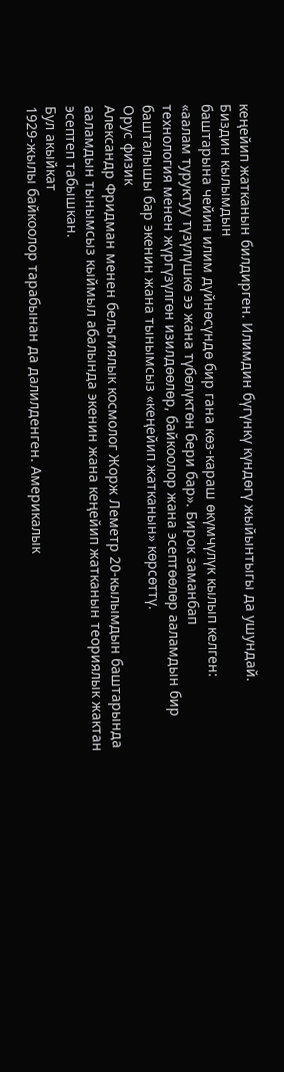кеңейип жатканын билдирген. Илимдин бүгүнкү күндөгү жыйынтыгы да ушундай.
Биздин кылымдын
баштарына чейин илим дүйнөсүндө бир гана көз-караш өкүмчүлүк кылып келген:
«аалам туруктуу түзүлүшкө ээ жана түбөлүктөн бери бар». Бирок заманбап
технология менен жүргүзүлгөн изилдөөлөр, байкоолор жана эсептөөлөр ааламдын бир
башталышы бар экенин жана тынымсыз «кеңейип жатканын» көрсөттү.
Орус физик
Александр Фридман менен бельгиялык космолог Жорж Леметр 20-кылымдын баштарында
ааламдын тынымсыз кыймыл абалында экенин жана кеңейип жатканын теориялык жактан
эсептеп табышкан.
Бул акыйкат
1929-жылы байкоолор тарабынан да далилденген. Америкалык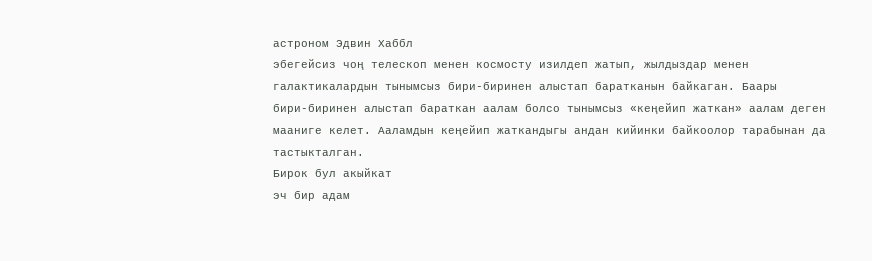астроном Эдвин Хаббл
эбегейсиз чоң телескоп менен космосту изилдеп жатып, жылдыздар менен
галактикалардын тынымсыз бири-биринен алыстап баратканын байкаган. Баары
бири-биринен алыстап бараткан аалам болсо тынымсыз «кеңейип жаткан» аалам деген
мааниге келет. Ааламдын кеңейип жаткандыгы андан кийинки байкоолор тарабынан да
тастыкталган.
Бирок бул акыйкат
эч бир адам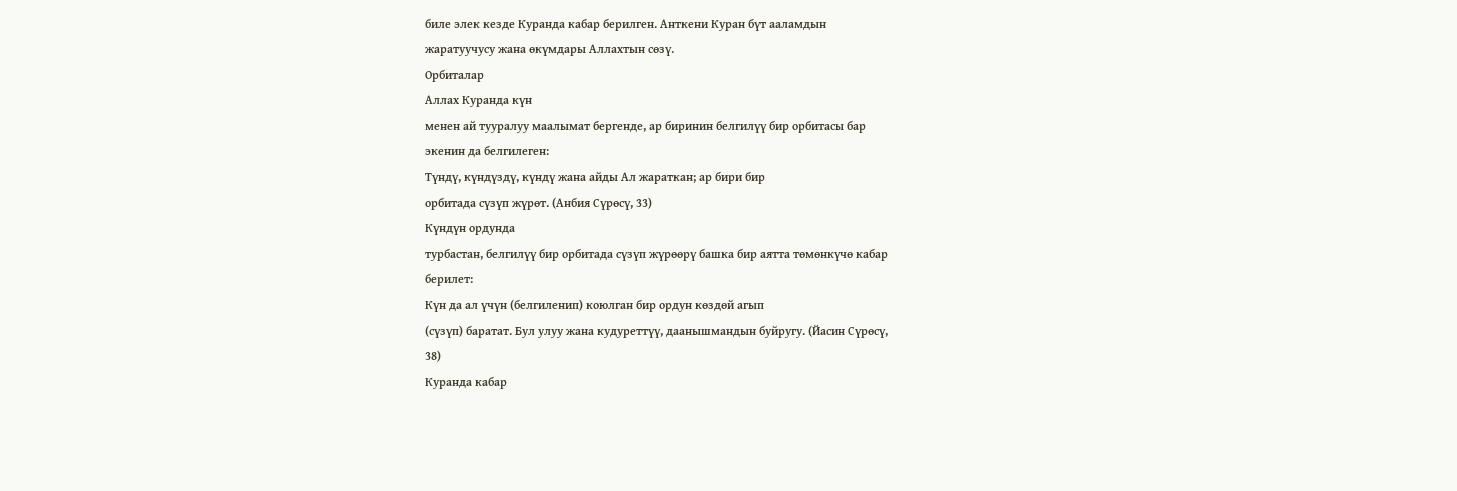биле элек кезде Куранда кабар берилген. Анткени Куран бүт ааламдын
жаратуучусу жана өкүмдары Аллахтын сөзү.
Орбиталар
Аллах Куранда күн
менен ай тууралуу маалымат бергенде, ар биринин белгилүү бир орбитасы бар
экенин да белгилеген:
Түндү, күндүздү, күндү жана айды Ал жараткан; ар бири бир
орбитада сүзүп жүрөт. (Анбия Сүрөсү, 33)
Күндүн ордунда
турбастан, белгилүү бир орбитада сүзүп жүрөөрү башка бир аятта төмөнкүчө кабар
берилет:
Күн да ал үчүн (белгиленип) коюлган бир ордун көздөй агып
(сүзүп) баратат. Бул улуу жана кудуреттүү, даанышмандын буйругу. (Йасин Сүрөсү,
38)
Куранда кабар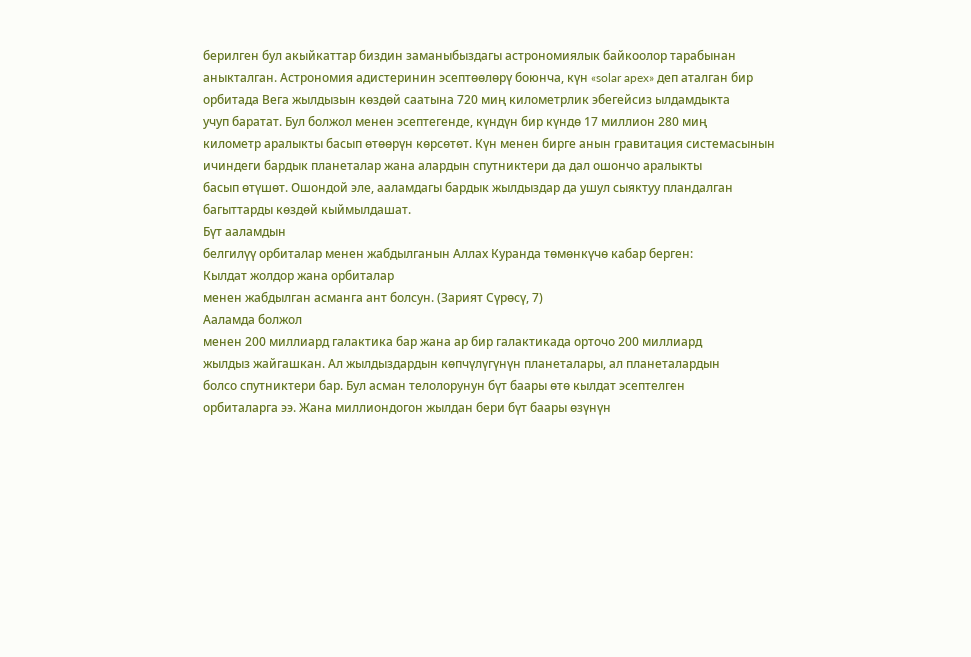берилген бул акыйкаттар биздин заманыбыздагы астрономиялык байкоолор тарабынан
аныкталган. Астрономия адистеринин эсептөөлөрү боюнча, күн «solar apex» деп аталган бир
орбитада Вега жылдызын көздөй саатына 720 миң километрлик эбегейсиз ылдамдыкта
учуп баратат. Бул болжол менен эсептегенде, күндүн бир күндө 17 миллион 280 миң
километр аралыкты басып өтөөрүн көрсөтөт. Күн менен бирге анын гравитация системасынын
ичиндеги бардык планеталар жана алардын спутниктери да дал ошончо аралыкты
басып өтүшөт. Ошондой эле, ааламдагы бардык жылдыздар да ушул сыяктуу пландалган
багыттарды көздөй кыймылдашат.
Бүт ааламдын
белгилүү орбиталар менен жабдылганын Аллах Куранда төмөнкүчө кабар берген:
Кылдат жолдор жана орбиталар
менен жабдылган асманга ант болсун. (Зарият Сүрөсү, 7)
Ааламда болжол
менен 200 миллиард галактика бар жана ар бир галактикада орточо 200 миллиард
жылдыз жайгашкан. Ал жылдыздардын көпчүлүгүнүн планеталары, ал планеталардын
болсо спутниктери бар. Бул асман телолорунун бүт баары өтө кылдат эсептелген
орбиталарга ээ. Жана миллиондогон жылдан бери бүт баары өзүнүн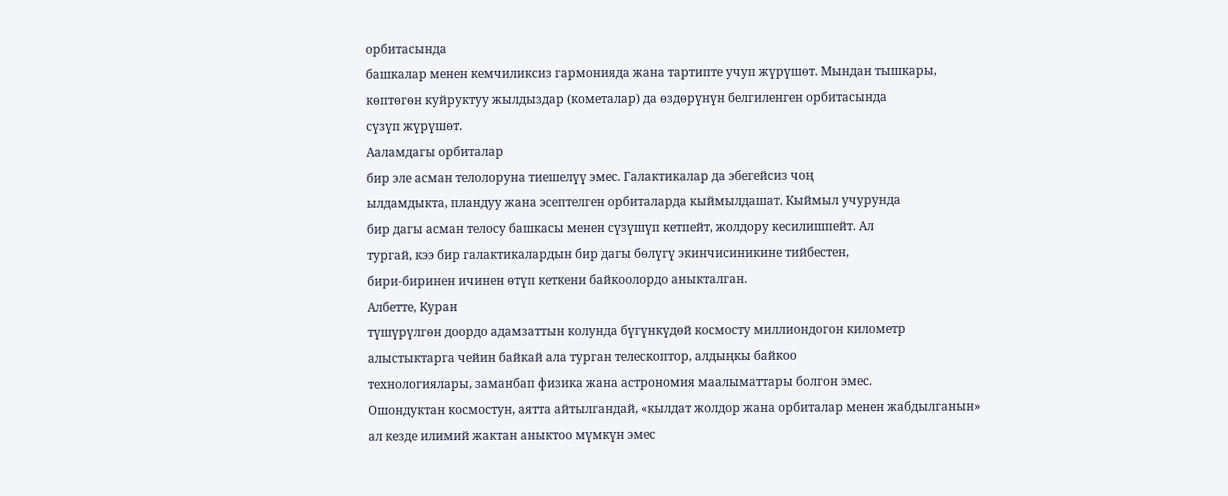орбитасында
башкалар менен кемчиликсиз гармонияда жана тартипте учуп жүрүшөт. Мындан тышкары,
көптөгөн куйруктуу жылдыздар (кометалар) да өздөрүнүн белгиленген орбитасында
сүзүп жүрүшөт.
Ааламдагы орбиталар
бир эле асман телолоруна тиешелүү эмес. Галактикалар да эбегейсиз чоң
ылдамдыкта, пландуу жана эсептелген орбиталарда кыймылдашат. Кыймыл учурунда
бир дагы асман телосу башкасы менен сүзүшүп кетпейт, жолдору кесилишпейт. Ал
тургай, кээ бир галактикалардын бир дагы бөлүгү экинчисиникине тийбестен,
бири-биринен ичинен өтүп кеткени байкоолордо аныкталган.
Албетте, Куран
түшүрүлгөн доордо адамзаттын колунда бүгүнкүдөй космосту миллиондогон километр
алыстыктарга чейин байкай ала турган телескоптор, алдыңкы байкоо
технологиялары, заманбап физика жана астрономия маалыматтары болгон эмес.
Ошондуктан космостун, аятта айтылгандай, «кылдат жолдор жана орбиталар менен жабдылганын»
ал кезде илимий жактан аныктоо мүмкүн эмес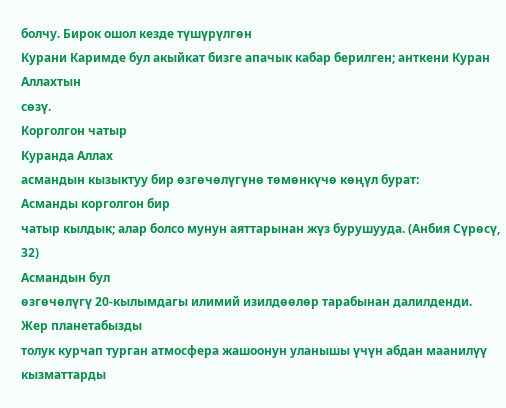болчу. Бирок ошол кезде түшүрүлгөн
Курани Каримде бул акыйкат бизге апачык кабар берилген; анткени Куран Аллахтын
сөзү.
Корголгон чатыр
Куранда Аллах
асмандын кызыктуу бир өзгөчөлүгүнө төмөнкүчө көңүл бурат:
Асманды корголгон бир
чатыр кылдык; алар болсо мунун аяттарынан жүз бурушууда. (Анбия Сүрөсү, 32)
Асмандын бул
өзгөчөлүгү 20-кылымдагы илимий изилдөөлөр тарабынан далилденди.
Жер планетабызды
толук курчап турган атмосфера жашоонун уланышы үчүн абдан маанилүү кызматтарды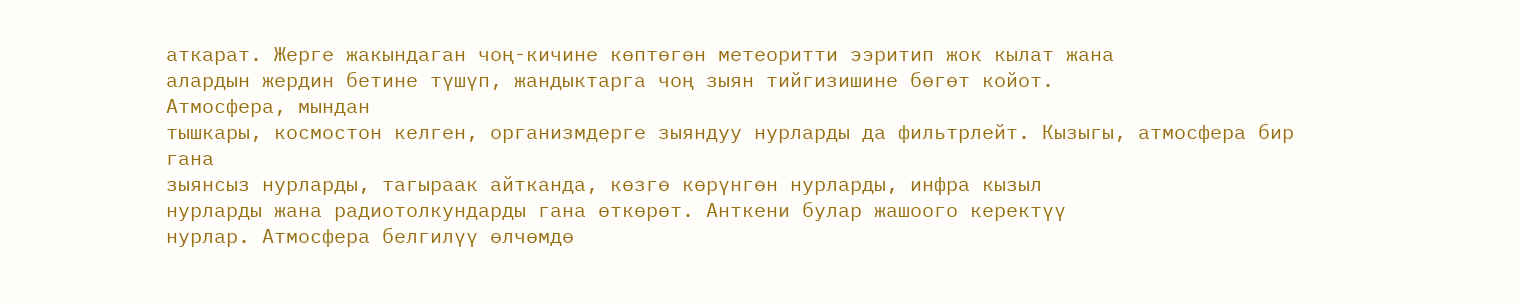аткарат. Жерге жакындаган чоң-кичине көптөгөн метеоритти ээритип жок кылат жана
алардын жердин бетине түшүп, жандыктарга чоң зыян тийгизишине бөгөт койот.
Атмосфера, мындан
тышкары, космостон келген, организмдерге зыяндуу нурларды да фильтрлейт. Кызыгы, атмосфера бир гана
зыянсыз нурларды, тагыраак айтканда, көзгө көрүнгөн нурларды, инфра кызыл
нурларды жана радиотолкундарды гана өткөрөт. Анткени булар жашоого керектүү
нурлар. Атмосфера белгилүү өлчөмдө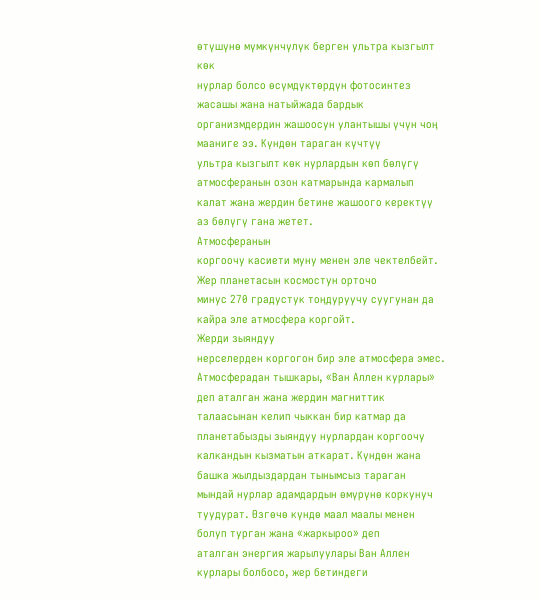өтүшүнө мүмкүнчүлүк берген ультра кызгылт көк
нурлар болсо өсүмдүктөрдүн фотосинтез жасашы жана натыйжада бардык
организмдердин жашоосун улантышы үчүн чоң мааниге ээ. Күндөн тараган күчтүү
ультра кызгылт көк нурлардын көп бөлүгү атмосферанын озон катмарында кармалып
калат жана жердин бетине жашоого керектүү аз бөлүгү гана жетет.
Атмосферанын
коргоочу касиети муну менен эле чектелбейт. Жер планетасын космостун орточо
минус 270 градустук тоңдуруучу суугунан да кайра эле атмосфера коргойт.
Жерди зыяндуу
нерселерден коргогон бир эле атмосфера эмес. Атмосферадан тышкары, «Ван Аллен курлары»
деп аталган жана жердин магниттик талаасынан келип чыккан бир катмар да
планетабызды зыяндуу нурлардан коргоочу калкандын кызматын аткарат. Күндөн жана
башка жылдыздардан тынымсыз тараган мындай нурлар адамдардын өмүрүнө коркунуч
туудурат. Өзгөчө күндө маал маалы менен болуп турган жана «жаркыроо» деп
аталган энергия жарылуулары Ван Аллен курлары болбосо, жер бетиндеги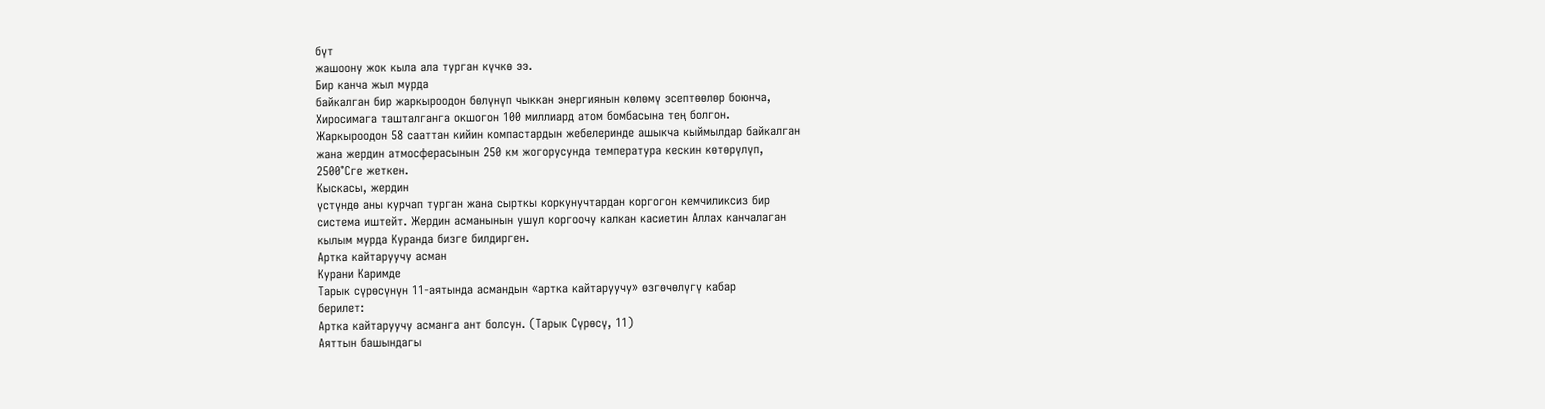бүт
жашоону жок кыла ала турган күчкө ээ.
Бир канча жыл мурда
байкалган бир жаркыроодон бөлүнүп чыккан энергиянын көлөмү эсептөөлөр боюнча,
Хиросимага ташталганга окшогон 100 миллиард атом бомбасына тең болгон.
Жаркыроодон 58 сааттан кийин компастардын жебелеринде ашыкча кыймылдар байкалган
жана жердин атмосферасынын 250 км жогорусунда температура кескин көтөрүлүп,
2500°Сге жеткен.
Кыскасы, жердин
үстүндө аны курчап турган жана сырткы коркунучтардан коргогон кемчиликсиз бир
система иштейт. Жердин асманынын ушул коргоочу калкан касиетин Аллах канчалаган
кылым мурда Куранда бизге билдирген.
Артка кайтаруучу асман
Курани Каримде
Тарык сүрөсүнүн 11-аятында асмандын «артка кайтаруучу» өзгөчөлүгү кабар
берилет:
Артка кайтаруучу асманга ант болсун. (Тарык Сүрөсү, 11)
Аяттын башындагы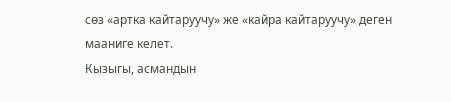сөз «артка кайтаруучу» же «кайра кайтаруучу» деген мааниге келет.
Кызыгы, асмандын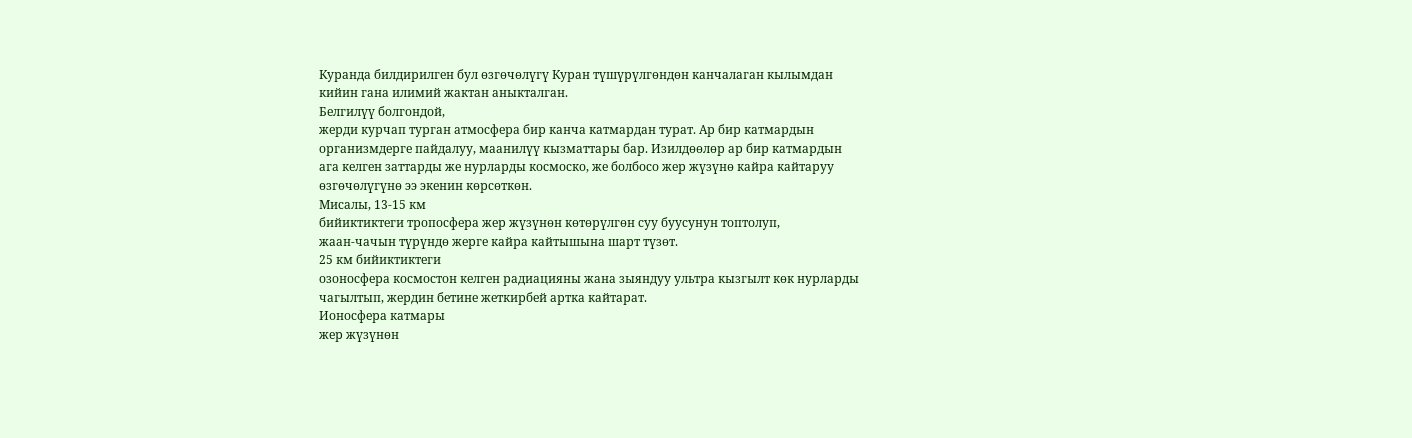Куранда билдирилген бул өзгөчөлүгү Куран түшүрүлгөндөн канчалаган кылымдан
кийин гана илимий жактан аныкталган.
Белгилүү болгондой,
жерди курчап турган атмосфера бир канча катмардан турат. Ар бир катмардын
организмдерге пайдалуу, маанилүү кызматтары бар. Изилдөөлөр ар бир катмардын
ага келген заттарды же нурларды космоско, же болбосо жер жүзүнө кайра кайтаруу
өзгөчөлүгүнө ээ экенин көрсөткөн.
Мисалы, 13-15 км
бийиктиктеги тропосфера жер жүзүнөн көтөрүлгөн суу буусунун топтолуп,
жаан-чачын түрүндө жерге кайра кайтышына шарт түзөт.
25 км бийиктиктеги
озоносфера космостон келген радиацияны жана зыяндуу ультра кызгылт көк нурларды
чагылтып, жердин бетине жеткирбей артка кайтарат.
Ионосфера катмары
жер жүзүнөн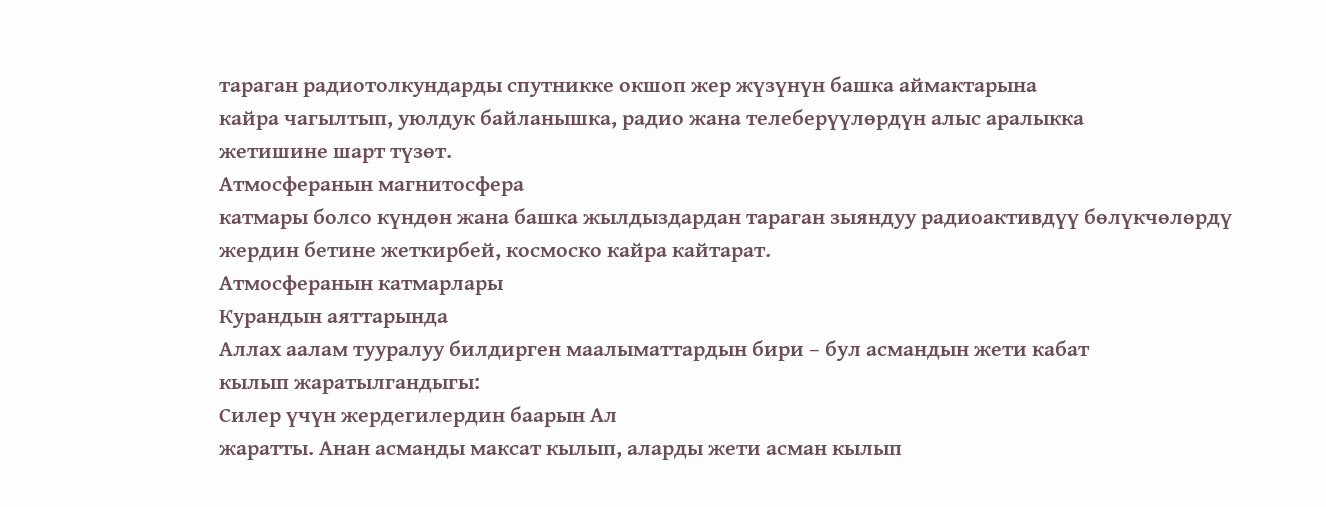тараган радиотолкундарды спутникке окшоп жер жүзүнүн башка аймактарына
кайра чагылтып, уюлдук байланышка, радио жана телеберүүлөрдүн алыс аралыкка
жетишине шарт түзөт.
Атмосферанын магнитосфера
катмары болсо күндөн жана башка жылдыздардан тараган зыяндуу радиоактивдүү бөлүкчөлөрдү
жердин бетине жеткирбей, космоско кайра кайтарат.
Атмосферанын катмарлары
Курандын аяттарында
Аллах аалам тууралуу билдирген маалыматтардын бири – бул асмандын жети кабат
кылып жаратылгандыгы:
Силер үчүн жердегилердин баарын Ал
жаратты. Анан асманды максат кылып, аларды жети асман кылып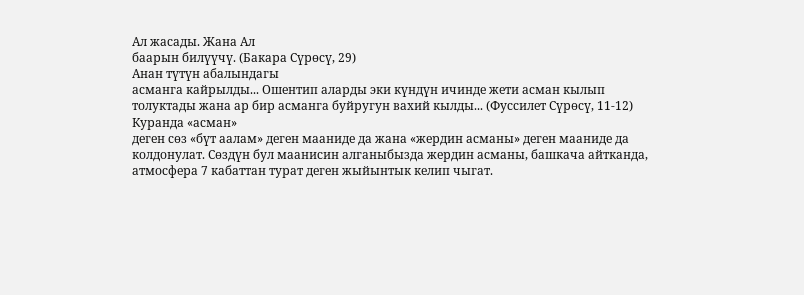Ал жасады. Жана Ал
баарын билүүчү. (Бакара Сүрөсү, 29)
Анан түтүн абалындагы
асманга кайрылды... Ошентип аларды эки күндүн ичинде жети асман кылып
толуктады жана ар бир асманга буйругун вахий кылды... (Фуссилет Сүрөсү, 11-12)
Куранда «асман»
деген сөз «бүт аалам» деген мааниде да жана «жердин асманы» деген мааниде да
колдонулат. Сөздүн бул маанисин алганыбызда жердин асманы, башкача айтканда,
атмосфера 7 кабаттан турат деген жыйынтык келип чыгат.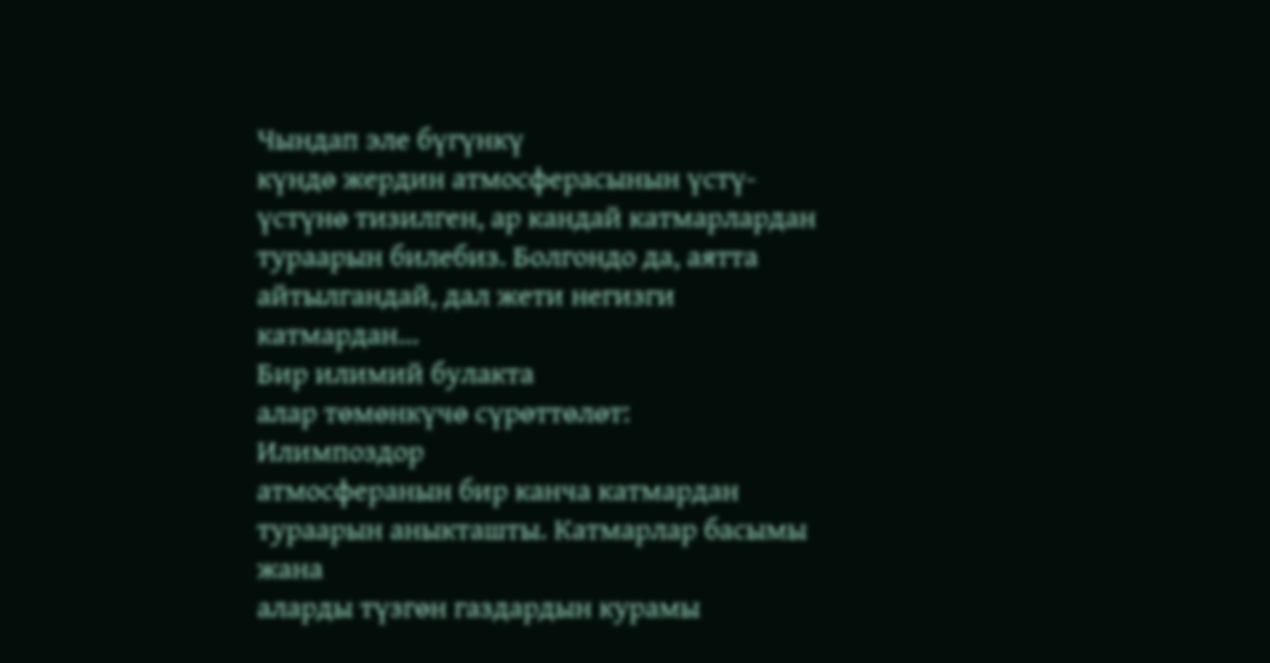Чындап эле бүгүнкү
күндө жердин атмосферасынын үстү-үстүнө тизилген, ар кандай катмарлардан
тураарын билебиз. Болгондо да, аятта айтылгандай, дал жети негизги катмардан...
Бир илимий булакта
алар төмөнкүчө сүрөттөлөт:
Илимпоздор
атмосферанын бир канча катмардан тураарын аныкташты. Катмарлар басымы жана
аларды түзгөн газдардын курамы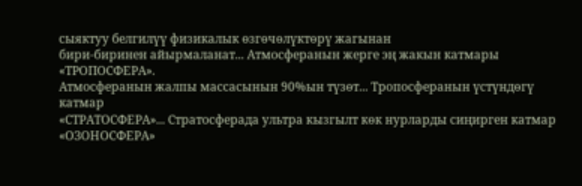сыяктуу белгилүү физикалык өзгөчөлүктөрү жагынан
бири-биринен айырмаланат... Атмосферанын жерге эң жакын катмары «ТРОПОСФЕРА».
Атмосферанын жалпы массасынын 90%ын түзөт... Тропосферанын үстүндөгү катмар
«СТРАТОСФЕРА»... Стратосферада ультра кызгылт көк нурларды сиңирген катмар
«ОЗОНОСФЕРА»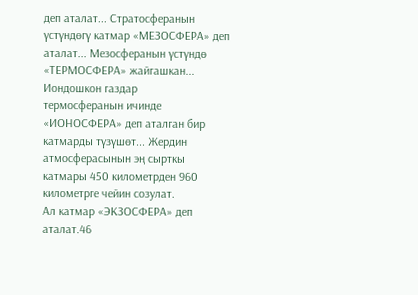деп аталат... Стратосферанын үстүндөгү катмар «МЕЗОСФЕРА» деп
аталат... Мезосферанын үстүндө «ТЕРМОСФЕРА» жайгашкан... Иондошкон газдар
термосферанын ичинде «ИОНОСФЕРА» деп аталган бир катмарды түзүшөт... Жердин
атмосферасынын эң сырткы катмары 450 километрден 960 километрге чейин созулат.
Ал катмар «ЭКЗОСФЕРА» деп аталат.46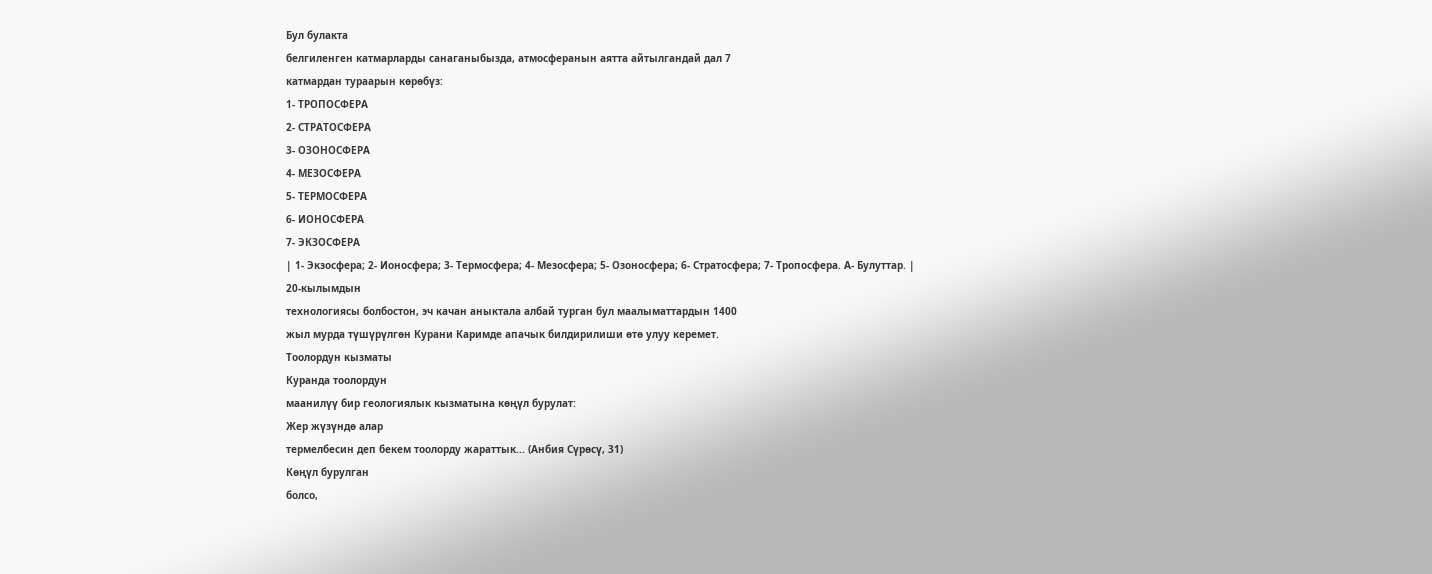Бул булакта
белгиленген катмарларды санаганыбызда, атмосферанын аятта айтылгандай дал 7
катмардан тураарын көрөбүз:
1- ТРОПОСФЕРА
2- СТРАТОСФЕРА
3- ОЗОНОСФЕРА
4- МЕЗОСФЕРА
5- ТЕРМОСФЕРА
6- ИОНОСФЕРА
7- ЭКЗОСФЕРА
| 1- Экзосфера; 2- Ионосфера; 3- Термосфера; 4- Мезосфера; 5- Озоносфера; 6- Стратосфера; 7- Тропосфера. А- Булуттар. |
20-кылымдын
технологиясы болбостон, эч качан аныктала албай турган бул маалыматтардын 1400
жыл мурда түшүрүлгөн Курани Каримде апачык билдирилиши өтө улуу керемет.
Тоолордун кызматы
Куранда тоолордун
маанилүү бир геологиялык кызматына көңүл бурулат:
Жер жүзүндө алар
термелбесин деп бекем тоолорду жараттык... (Анбия Сүрөсү, 31)
Көңүл бурулган
болсо,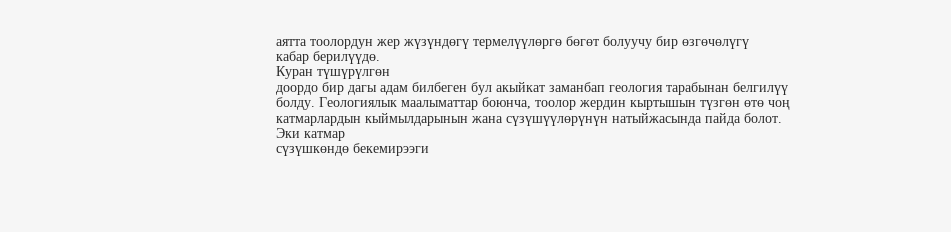аятта тоолордун жер жүзүндөгү термелүүлөргө бөгөт болуучу бир өзгөчөлүгү
кабар берилүүдө.
Куран түшүрүлгөн
доордо бир дагы адам билбеген бул акыйкат заманбап геология тарабынан белгилүү
болду. Геологиялык маалыматтар боюнча, тоолор жердин кыртышын түзгөн өтө чоң
катмарлардын кыймылдарынын жана сүзүшүүлөрүнүн натыйжасында пайда болот.
Эки катмар
сүзүшкөндө бекемирээги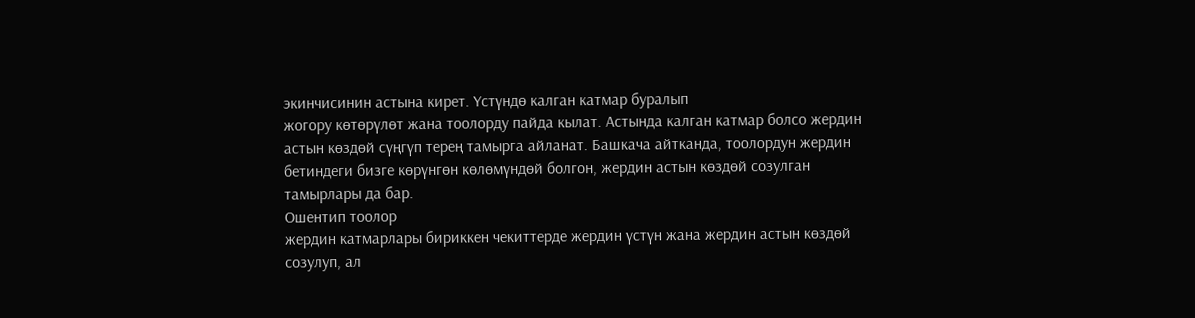экинчисинин астына кирет. Үстүндө калган катмар буралып
жогору көтөрүлөт жана тоолорду пайда кылат. Астында калган катмар болсо жердин
астын көздөй сүңгүп терең тамырга айланат. Башкача айтканда, тоолордун жердин
бетиндеги бизге көрүнгөн көлөмүндөй болгон, жердин астын көздөй созулган
тамырлары да бар.
Ошентип тоолор
жердин катмарлары бириккен чекиттерде жердин үстүн жана жердин астын көздөй
созулуп, ал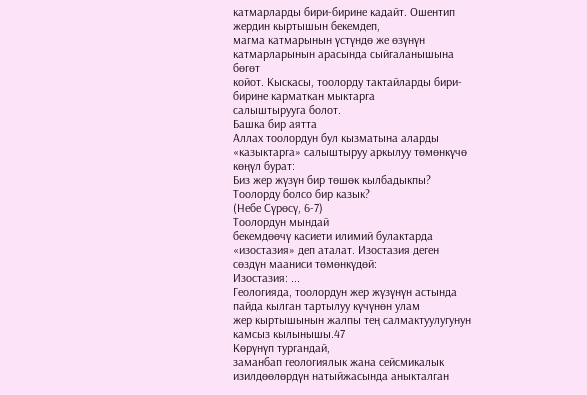катмарларды бири-бирине кадайт. Ошентип жердин кыртышын бекемдеп,
магма катмарынын үстүндө же өзүнүн катмарларынын арасында сыйгаланышына бөгөт
койот. Кыскасы, тоолорду тактайларды бири-бирине карматкан мыктарга
салыштырууга болот.
Башка бир аятта
Аллах тоолордун бул кызматына аларды «казыктарга» салыштыруу аркылуу төмөнкүчө
көңүл бурат:
Биз жер жүзүн бир төшөк кылбадыкпы? Тоолорду болсо бир казык?
(Небе Сүрөсү, 6-7)
Тоолордун мындай
бекемдөөчү касиети илимий булактарда «изостазия» деп аталат. Изостазия деген
сөздүн мааниси төмөнкүдөй:
Изостазия: ...
Геологияда, тоолордун жер жүзүнүн астында пайда кылган тартылуу күчүнөн улам
жер кыртышынын жалпы тең салмактуулугунун камсыз кылынышы.47
Көрүнүп тургандай,
заманбап геологиялык жана сейсмикалык изилдөөлөрдүн натыйжасында аныкталган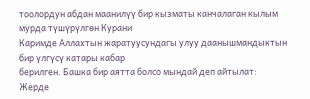тоолордун абдан маанилүү бир кызматы канчалаган кылым мурда түшүрүлгөн Курани
Каримде Аллахтын жаратуусундагы улуу даанышмандыктын бир үлгүсү катары кабар
берилген. Башка бир аятта болсо мындай деп айтылат:
Жерде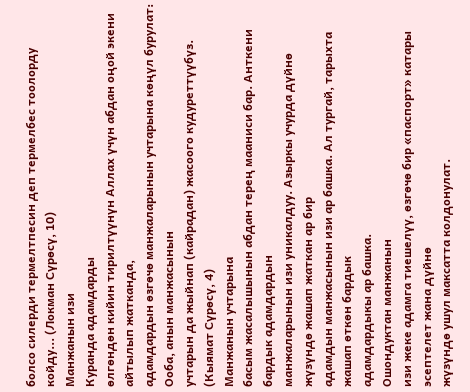болсо силерди термелтпесин деп термелбес тоолорду койду... (Локман Сүрөсү, 10)
Манжанын изи
Куранда адамдарды
өлгөндөн кийин тирилтүүнүн Аллах үчүн абдан оңой экени айтылып жатканда,
адамдардын өзгөчө манжаларынын учтарына көңүл бурулат:
Ооба, анын манжасынын
учтарын да жыйнап (кайрадан) жасоого кудуреттүүбүз. (Кыямат Сүрөсү, 4)
Манжанын учтарына
басым жасалышынын абдан терең мааниси бар. Анткени бардык адамдардын
манжаларынын изи уникалдуу. Азыркы учурда дүйнө жүзүндө жашап жаткан ар бир
адамдын манжасынын изи ар башка. Ал тургай, тарыхта жашап өткөн бардык
адамдардыкы ар башка.
Ошондуктан манжанын
изи жеке адамга тиешелүү, өзгөчө бир «паспорт» катары эсептелет жана дүйнө
жүзүндө ушул максатта колдонулат.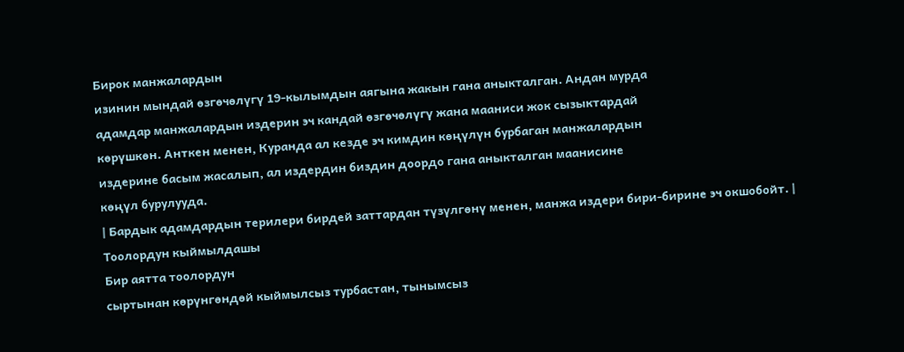Бирок манжалардын
изинин мындай өзгөчөлүгү 19-кылымдын аягына жакын гана аныкталган. Андан мурда
адамдар манжалардын издерин эч кандай өзгөчөлүгү жана мааниси жок сызыктардай
көрүшкөн. Анткен менен, Куранда ал кезде эч кимдин көңүлүн бурбаган манжалардын
издерине басым жасалып, ал издердин биздин доордо гана аныкталган маанисине
көңүл бурулууда.
| Бардык адамдардын терилери бирдей заттардан түзүлгөнү менен, манжа издери бири-бирине эч окшобойт. |
Тоолордун кыймылдашы
Бир аятта тоолордун
сыртынан көрүнгөндөй кыймылсыз турбастан, тынымсыз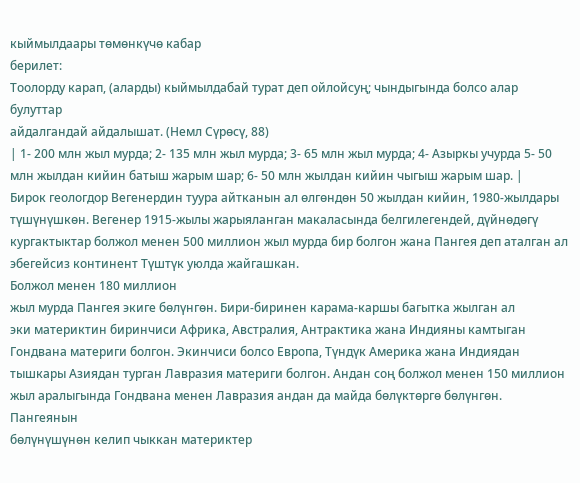кыймылдаары төмөнкүчө кабар
берилет:
Тоолорду карап, (аларды) кыймылдабай турат деп ойлойсуң; чындыгында болсо алар булуттар
айдалгандай айдалышат. (Немл Сүрөсү, 88)
| 1- 200 млн жыл мурда; 2- 135 млн жыл мурда; 3- 65 млн жыл мурда; 4- Азыркы учурда 5- 50 млн жылдан кийин батыш жарым шар; 6- 50 млн жылдан кийин чыгыш жарым шар. |
Бирок геологдор Вегенердин туура айтканын ал өлгөндөн 50 жылдан кийин, 1980-жылдары түшүнүшкөн. Вегенер 1915-жылы жарыяланган макаласында белгилегендей, дүйнөдөгү кургактыктар болжол менен 500 миллион жыл мурда бир болгон жана Пангея деп аталган ал эбегейсиз континент Түштүк уюлда жайгашкан.
Болжол менен 180 миллион
жыл мурда Пангея экиге бөлүнгөн. Бири-биринен карама-каршы багытка жылган ал
эки материктин биринчиси Африка, Австралия, Антрактика жана Индияны камтыган
Гондвана материги болгон. Экинчиси болсо Европа, Түндүк Америка жана Индиядан
тышкары Азиядан турган Лавразия материги болгон. Андан соң болжол менен 150 миллион
жыл аралыгында Гондвана менен Лавразия андан да майда бөлүктөргө бөлүнгөн.
Пангеянын
бөлүнүшүнөн келип чыккан материктер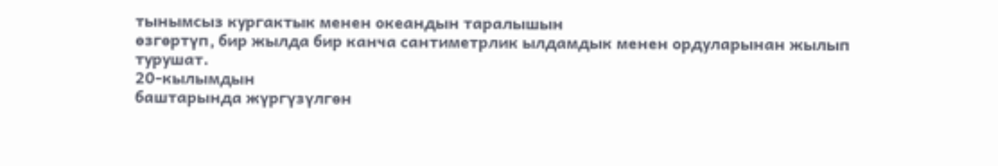тынымсыз кургактык менен океандын таралышын
өзгөртүп, бир жылда бир канча сантиметрлик ылдамдык менен ордуларынан жылып
турушат.
20-кылымдын
баштарында жүргүзүлгөн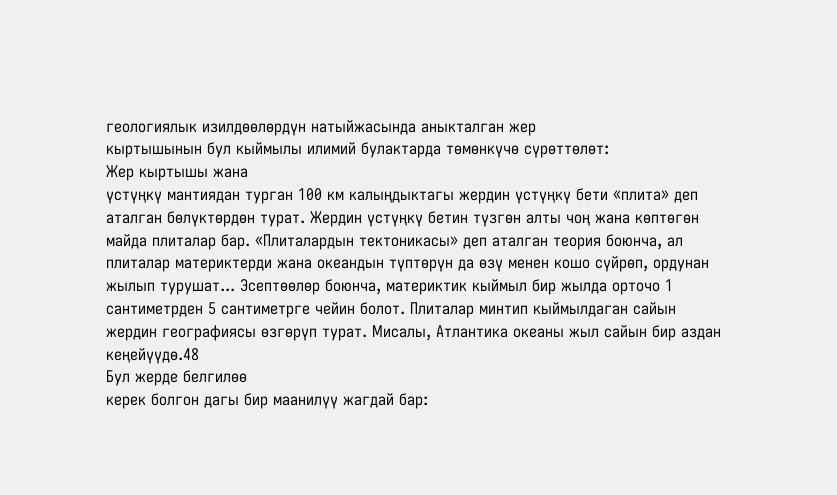геологиялык изилдөөлөрдүн натыйжасында аныкталган жер
кыртышынын бул кыймылы илимий булактарда төмөнкүчө сүрөттөлөт:
Жер кыртышы жана
үстүңкү мантиядан турган 100 км калыңдыктагы жердин үстүңкү бети «плита» деп
аталган бөлүктөрдөн турат. Жердин үстүңкү бетин түзгөн алты чоң жана көптөгөн
майда плиталар бар. «Плиталардын тектоникасы» деп аталган теория боюнча, ал
плиталар материктерди жана океандын түптөрүн да өзү менен кошо сүйрөп, ордунан
жылып турушат... Эсептөөлөр боюнча, материктик кыймыл бир жылда орточо 1
сантиметрден 5 сантиметрге чейин болот. Плиталар минтип кыймылдаган сайын
жердин географиясы өзгөрүп турат. Мисалы, Атлантика океаны жыл сайын бир аздан
кеңейүүдө.48
Бул жерде белгилөө
керек болгон дагы бир маанилүү жагдай бар: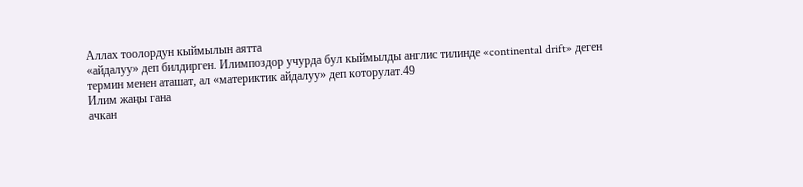Аллах тоолордун кыймылын аятта
«айдалуу» деп билдирген. Илимпоздор учурда бул кыймылды англис тилинде «continental drift» деген
термин менен аташат, ал «материктик айдалуу» деп которулат.49
Илим жаңы гана
ачкан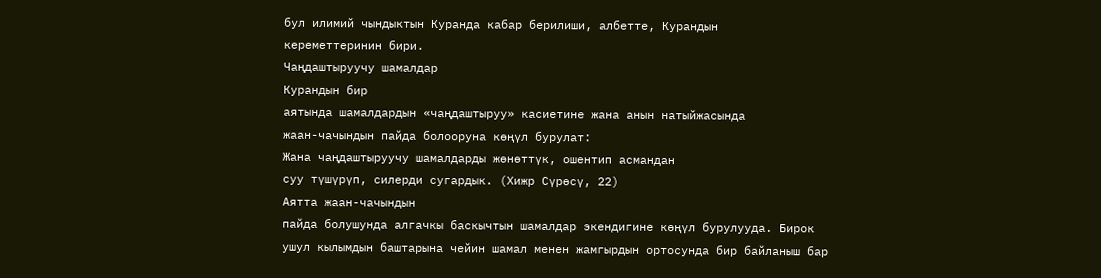бул илимий чындыктын Куранда кабар берилиши, албетте, Курандын
кереметтеринин бири.
Чаңдаштыруучу шамалдар
Курандын бир
аятында шамалдардын «чаңдаштыруу» касиетине жана анын натыйжасында
жаан-чачындын пайда болооруна көңүл бурулат:
Жана чаңдаштыруучу шамалдарды жөнөттүк, ошентип асмандан
суу түшүрүп, силерди сугардык. (Хижр Сүрөсү, 22)
Аятта жаан-чачындын
пайда болушунда алгачкы баскычтын шамалдар экендигине көңүл бурулууда. Бирок
ушул кылымдын баштарына чейин шамал менен жамгырдын ортосунда бир байланыш бар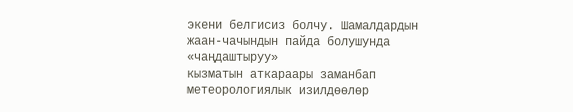экени белгисиз болчу. Шамалдардын жаан-чачындын пайда болушунда «чаңдаштыруу»
кызматын аткараары заманбап метеорологиялык изилдөөлөр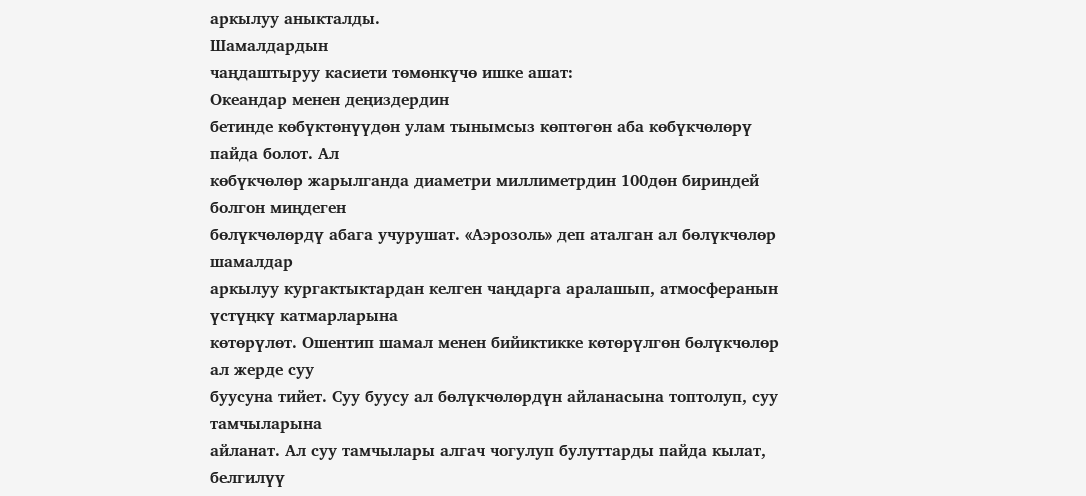аркылуу аныкталды.
Шамалдардын
чаңдаштыруу касиети төмөнкүчө ишке ашат:
Океандар менен деңиздердин
бетинде көбүктөнүүдөн улам тынымсыз көптөгөн аба көбүкчөлөрү пайда болот. Ал
көбүкчөлөр жарылганда диаметри миллиметрдин 100дөн бириндей болгон миңдеген
бөлүкчөлөрдү абага учурушат. «Аэрозоль» деп аталган ал бөлүкчөлөр шамалдар
аркылуу кургактыктардан келген чаңдарга аралашып, атмосферанын үстүңкү катмарларына
көтөрүлөт. Ошентип шамал менен бийиктикке көтөрүлгөн бөлүкчөлөр ал жерде суу
буусуна тийет. Суу буусу ал бөлүкчөлөрдүн айланасына топтолуп, суу тамчыларына
айланат. Ал суу тамчылары алгач чогулуп булуттарды пайда кылат, белгилүү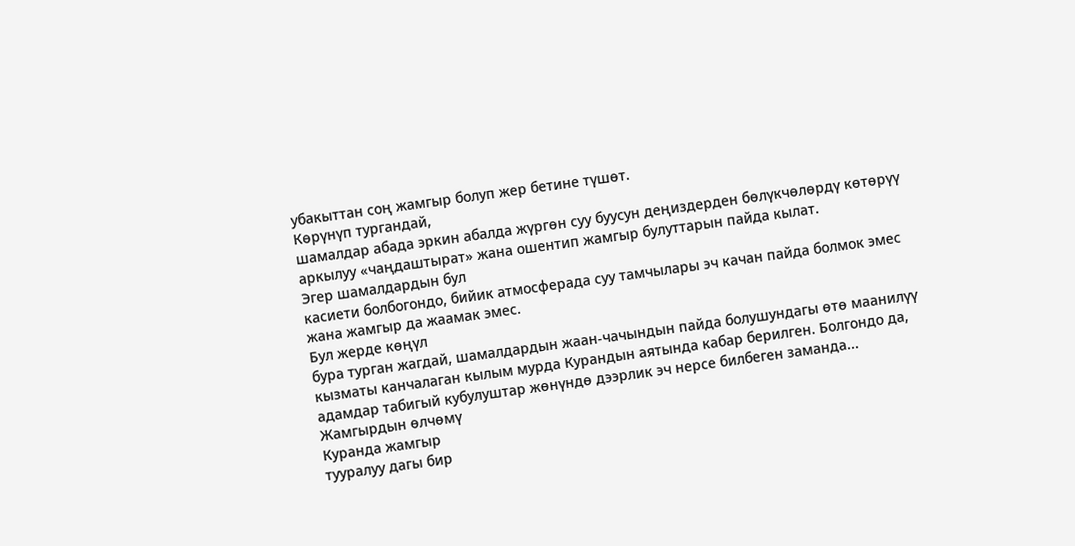убакыттан соң жамгыр болуп жер бетине түшөт.
Көрүнүп тургандай,
шамалдар абада эркин абалда жүргөн суу буусун деңиздерден бөлүкчөлөрдү көтөрүү
аркылуу «чаңдаштырат» жана ошентип жамгыр булуттарын пайда кылат.
Эгер шамалдардын бул
касиети болбогондо, бийик атмосферада суу тамчылары эч качан пайда болмок эмес
жана жамгыр да жаамак эмес.
Бул жерде көңүл
бура турган жагдай, шамалдардын жаан-чачындын пайда болушундагы өтө маанилүү
кызматы канчалаган кылым мурда Курандын аятында кабар берилген. Болгондо да,
адамдар табигый кубулуштар жөнүндө дээрлик эч нерсе билбеген заманда...
Жамгырдын өлчөмү
Куранда жамгыр
тууралуу дагы бир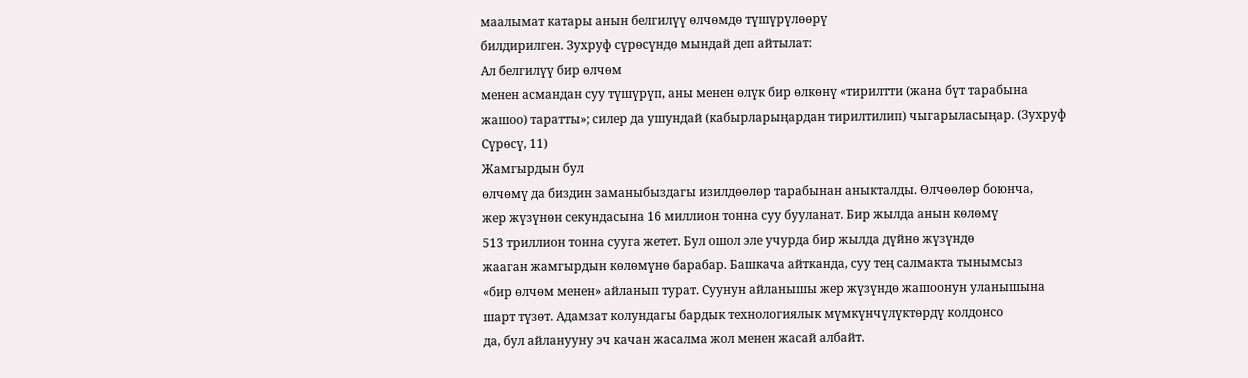маалымат катары анын белгилүү өлчөмдө түшүрүлөөрү
билдирилген. Зухруф сүрөсүндө мындай деп айтылат:
Ал белгилүү бир өлчөм
менен асмандан суу түшүрүп, аны менен өлүк бир өлкөнү «тирилтти (жана бүт тарабына
жашоо) таратты»; силер да ушундай (кабырларыңардан тирилтилип) чыгарыласыңар. (Зухруф
Сүрөсү, 11)
Жамгырдын бул
өлчөмү да биздин заманыбыздагы изилдөөлөр тарабынан аныкталды. Өлчөөлөр боюнча,
жер жүзүнөн секундасына 16 миллион тонна суу бууланат. Бир жылда анын көлөмү
513 триллион тонна сууга жетет. Бул ошол эле учурда бир жылда дүйнө жүзүндө
жааган жамгырдын көлөмүнө барабар. Башкача айтканда, суу тең салмакта тынымсыз
«бир өлчөм менен» айланып турат. Суунун айланышы жер жүзүндө жашоонун уланышына
шарт түзөт. Адамзат колундагы бардык технологиялык мүмкүнчүлүктөрдү колдонсо
да, бул айланууну эч качан жасалма жол менен жасай албайт.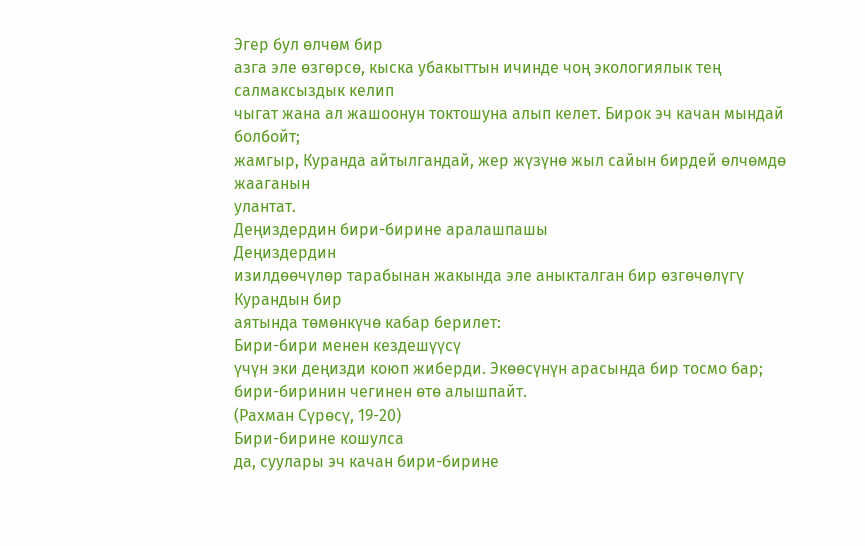Эгер бул өлчөм бир
азга эле өзгөрсө, кыска убакыттын ичинде чоң экологиялык тең салмаксыздык келип
чыгат жана ал жашоонун токтошуна алып келет. Бирок эч качан мындай болбойт;
жамгыр, Куранда айтылгандай, жер жүзүнө жыл сайын бирдей өлчөмдө жааганын
улантат.
Деңиздердин бири-бирине аралашпашы
Деңиздердин
изилдөөчүлөр тарабынан жакында эле аныкталган бир өзгөчөлүгү Курандын бир
аятында төмөнкүчө кабар берилет:
Бири-бири менен кездешүүсү
үчүн эки деңизди коюп жиберди. Экөөсүнүн арасында бир тосмо бар; бири-биринин чегинен өтө алышпайт.
(Рахман Сүрөсү, 19-20)
Бири-бирине кошулса
да, суулары эч качан бири-бирине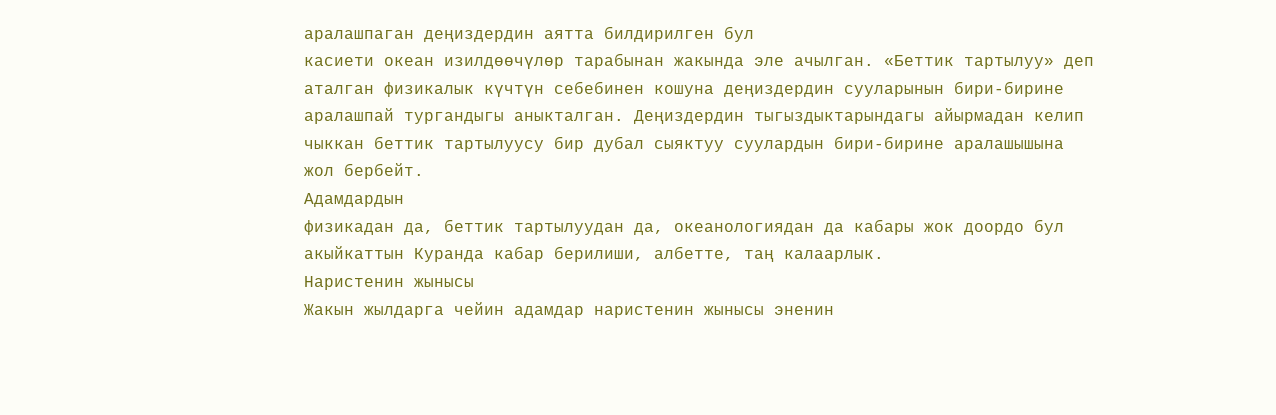аралашпаган деңиздердин аятта билдирилген бул
касиети океан изилдөөчүлөр тарабынан жакында эле ачылган. «Беттик тартылуу» деп
аталган физикалык күчтүн себебинен кошуна деңиздердин сууларынын бири-бирине
аралашпай тургандыгы аныкталган. Деңиздердин тыгыздыктарындагы айырмадан келип
чыккан беттик тартылуусу бир дубал сыяктуу суулардын бири-бирине аралашышына
жол бербейт.
Адамдардын
физикадан да, беттик тартылуудан да, океанологиядан да кабары жок доордо бул
акыйкаттын Куранда кабар берилиши, албетте, таң калаарлык.
Наристенин жынысы
Жакын жылдарга чейин адамдар наристенин жынысы эненин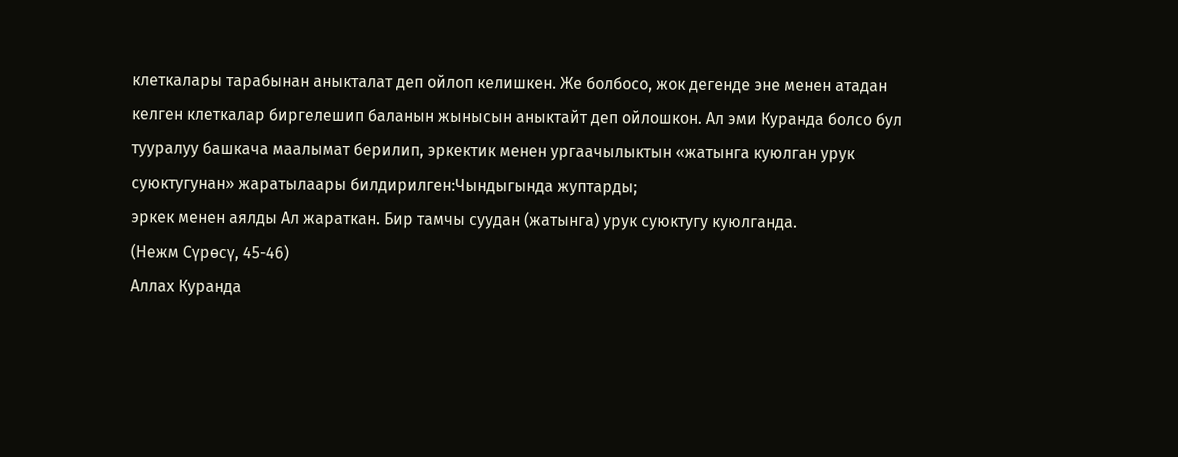клеткалары тарабынан аныкталат деп ойлоп келишкен. Же болбосо, жок дегенде эне менен атадан келген клеткалар биргелешип баланын жынысын аныктайт деп ойлошкон. Ал эми Куранда болсо бул тууралуу башкача маалымат берилип, эркектик менен ургаачылыктын «жатынга куюлган урук суюктугунан» жаратылаары билдирилген:Чындыгында жуптарды;
эркек менен аялды Ал жараткан. Бир тамчы суудан (жатынга) урук суюктугу куюлганда.
(Нежм Сүрөсү, 45-46)
Аллах Куранда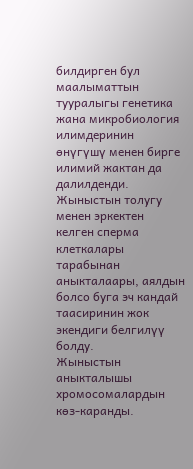билдирген бул маалыматтын тууралыгы генетика жана микробиология илимдеринин
өнүгүшү менен бирге илимий жактан да далилденди. Жыныстын толугу менен эркектен
келген сперма клеткалары тарабынан аныкталаары, аялдын болсо буга эч кандай
таасиринин жок экендиги белгилүү болду.
Жыныстын аныкталышы
хромосомалардын көз-каранды.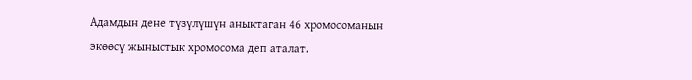Адамдын дене түзүлүшүн аныктаган 46 хромосоманын
экөөсү жыныстык хромосома деп аталат.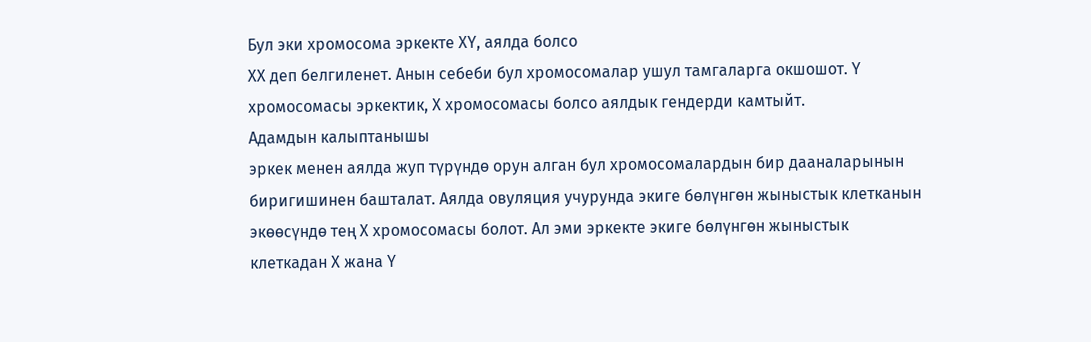Бул эки хромосома эркекте ХҮ, аялда болсо
ХХ деп белгиленет. Анын себеби бул хромосомалар ушул тамгаларга окшошот. Ү
хромосомасы эркектик, Х хромосомасы болсо аялдык гендерди камтыйт.
Адамдын калыптанышы
эркек менен аялда жуп түрүндө орун алган бул хромосомалардын бир дааналарынын
биригишинен башталат. Аялда овуляция учурунда экиге бөлүнгөн жыныстык клетканын
экөөсүндө тең Х хромосомасы болот. Ал эми эркекте экиге бөлүнгөн жыныстык
клеткадан Х жана Ү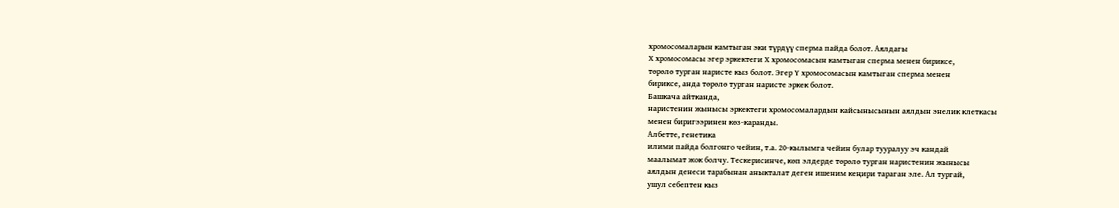хромосомаларын камтыган эки түрдүү сперма пайда болот. Аялдагы
Х хромосомасы эгер эркектеги Х хромосомасын камтыган сперма менен бириксе,
төрөлө турган наристе кыз болот. Эгер Ү хромосомасын камтыган сперма менен
бириксе, анда төрөлө турган наристе эркек болот.
Башкача айтканда,
наристенин жынысы эркектеги хромосомалардын кайсынысынын аялдын энелик клеткасы
менен биригээринен көз-каранды.
Албетте, генетика
илими пайда болгонго чейин, т.а. 20-кылымга чейин булар тууралуу эч кандай
маалымат жок болчу. Тескерисинче, көп элдерде төрөлө турган наристенин жынысы
аялдын денеси тарабынан аныкталат деген ишеним кеңири тараган эле. Ал тургай,
ушул себептен кыз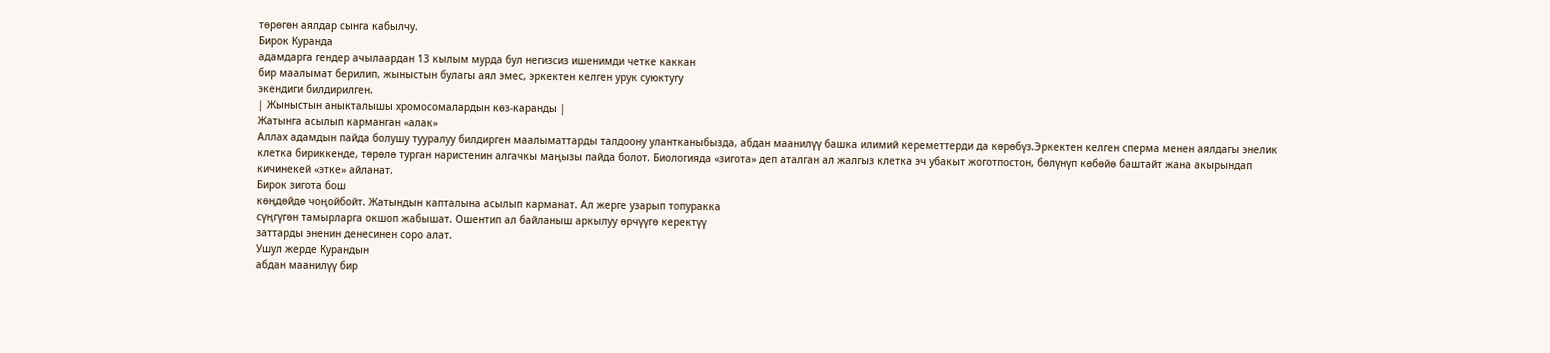төрөгөн аялдар сынга кабылчу.
Бирок Куранда
адамдарга гендер ачылаардан 13 кылым мурда бул негизсиз ишенимди четке каккан
бир маалымат берилип, жыныстын булагы аял эмес, эркектен келген урук суюктугу
экендиги билдирилген.
| Жыныстын аныкталышы хромосомалардын көз-каранды |
Жатынга асылып карманган «алак»
Аллах адамдын пайда болушу тууралуу билдирген маалыматтарды талдоону улантканыбызда, абдан маанилүү башка илимий кереметтерди да көрөбүз.Эркектен келген сперма менен аялдагы энелик клетка бириккенде, төрөлө турган наристенин алгачкы маңызы пайда болот. Биологияда «зигота» деп аталган ал жалгыз клетка эч убакыт жоготпостон, бөлүнүп көбөйө баштайт жана акырындап кичинекей «этке» айланат.
Бирок зигота бош
көңдөйдө чоңойбойт. Жатындын капталына асылып карманат. Ал жерге узарып топуракка
сүңгүгөн тамырларга окшоп жабышат. Ошентип ал байланыш аркылуу өрчүүгө керектүү
заттарды эненин денесинен соро алат.
Ушул жерде Курандын
абдан маанилүү бир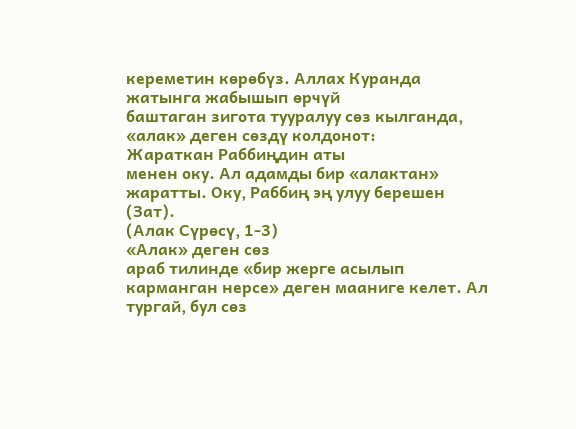кереметин көрөбүз. Аллах Куранда жатынга жабышып өрчүй
баштаган зигота тууралуу сөз кылганда, «алак» деген сөздү колдонот:
Жараткан Раббиңдин аты
менен оку. Ал адамды бир «алактан» жаратты. Оку, Раббиң эң улуу берешен (Зат).
(Алак Сүрөсү, 1-3)
«Алак» деген сөз
араб тилинде «бир жерге асылып карманган нерсе» деген мааниге келет. Ал тургай, бул сөз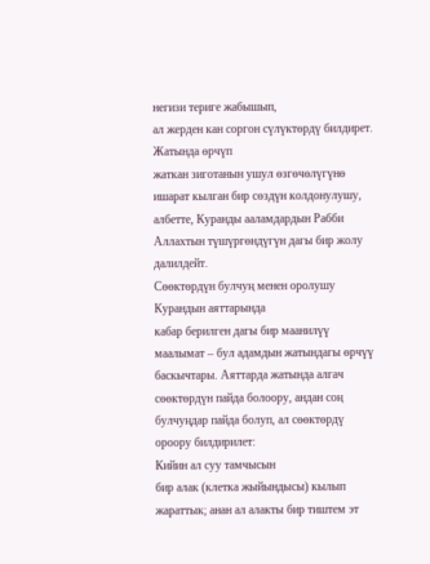негизи териге жабышып,
ал жерден кан соргон сүлүктөрдү билдирет.
Жатында өрчүп
жаткан зиготанын ушул өзгөчөлүгүнө ишарат кылган бир сөздүн колдонулушу,
албетте, Куранды ааламдардын Рабби Аллахтын түшүргөндүгүн дагы бир жолу
далилдейт.
Сөөктөрдүн булчуң менен оролушу
Курандын аяттарында
кабар берилген дагы бир маанилүү маалымат – бул адамдын жатындагы өрчүү
баскычтары. Аяттарда жатында алгач сөөктөрдүн пайда болоору, андан соң
булчуңдар пайда болуп, ал сөөктөрдү ороору билдирилет:
Кийин ал суу тамчысын
бир алак (клетка жыйындысы) кылып жараттык; анан ал алакты бир тиштем эт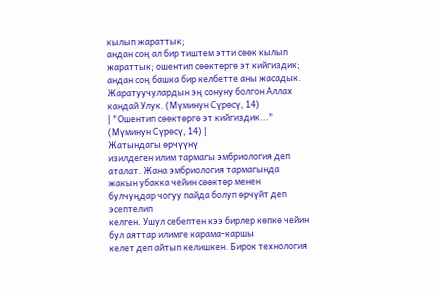кылып жараттык;
андан соң ал бир тиштем этти сөөк кылып жараттык; ошентип сөөктөргө эт кийгиздик;
андан соң башка бир келбетте аны жасадык. Жаратуучулардын эң сонуну болгон Аллах
кандай Улук. (Мүминун Сүрөсү, 14)
| "Ошентип сөөктөргө эт кийгиздик..." (Мүминун Сүрөсү, 14) |
Жатындагы өрчүүнү
изилдеген илим тармагы эмбриология деп аталат. Жана эмбриология тармагында
жакын убакка чейин сөөктөр менен булчуңдар чогуу пайда болуп өрчүйт деп эсептелип
келген. Ушул себептен кээ бирлер көпкө чейин бул аяттар илимге карама-каршы
келет деп айтып келишкен. Бирок технология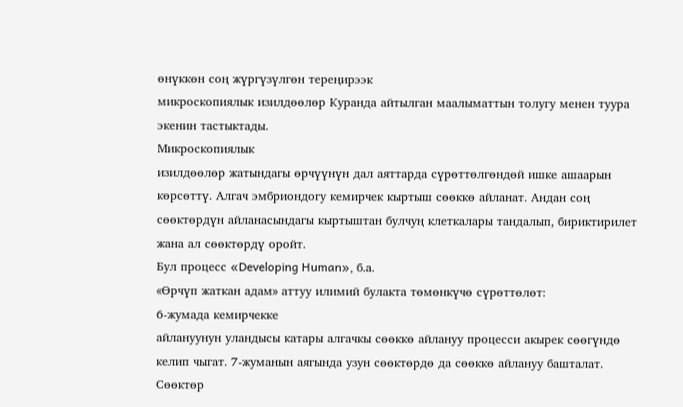өнүккөн соң жүргүзүлгөн тереңирээк
микроскопиялык изилдөөлөр Куранда айтылган маалыматтын толугу менен туура
экенин тастыктады.
Микроскопиялык
изилдөөлөр жатындагы өрчүүнүн дал аяттарда сүрөттөлгөндөй ишке ашаарын
көрсөттү. Алгач эмбриондогу кемирчек кыртыш сөөккө айланат. Андан соң
сөөктөрдүн айланасындагы кыртыштан булчуң клеткалары тандалып, бириктирилет
жана ал сөөктөрдү оройт.
Бул процесс «Developing Human», б.а.
«Өрчүп жаткан адам» аттуу илимий булакта төмөнкүчө сүрөттөлөт:
6-жумада кемирчекке
айлануунун уландысы катары алгачкы сөөккө айлануу процесси акырек сөөгүндө
келип чыгат. 7-жуманын аягында узун сөөктөрдө да сөөккө айлануу башталат.
Сөөктөр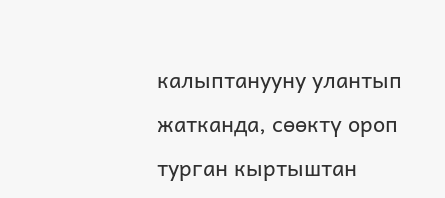калыптанууну улантып жатканда, сөөктү ороп турган кыртыштан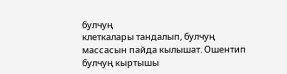булчуң
клеткалары тандалып, булчуң массасын пайда кылышат. Ошентип булчуң кыртышы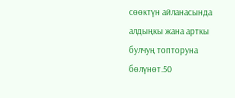сөөктүн айланасында алдыңкы жана арткы булчуң топторуна бөлүнөт.50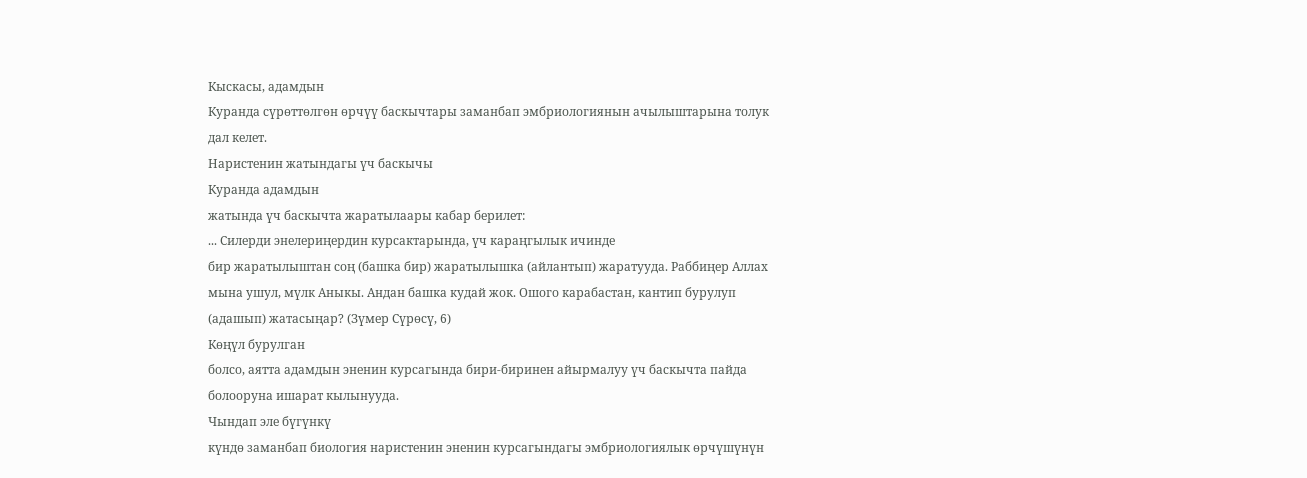Кыскасы, адамдын
Куранда сүрөттөлгөн өрчүү баскычтары заманбап эмбриологиянын ачылыштарына толук
дал келет.
Наристенин жатындагы үч баскычы
Куранда адамдын
жатында үч баскычта жаратылаары кабар берилет:
... Силерди энелериңердин курсактарында, үч караңгылык ичинде
бир жаратылыштан соң (башка бир) жаратылышка (айлантып) жаратууда. Раббиңер Аллах
мына ушул, мүлк Аныкы. Андан башка кудай жок. Ошого карабастан, кантип бурулуп
(адашып) жатасыңар? (Зүмер Сүрөсү, 6)
Көңүл бурулган
болсо, аятта адамдын эненин курсагында бири-биринен айырмалуу үч баскычта пайда
болооруна ишарат кылынууда.
Чындап эле бүгүнкү
күндө заманбап биология наристенин эненин курсагындагы эмбриологиялык өрчүшүнүн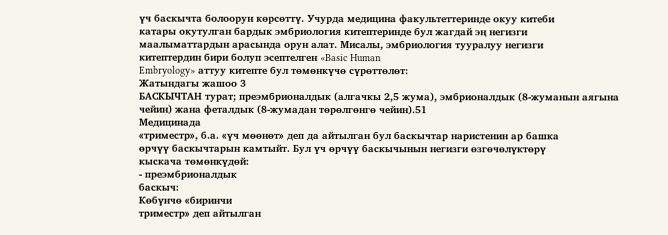үч баскычта болоорун көрсөттү. Учурда медицина факультеттеринде окуу китеби
катары окутулган бардык эмбриология китептеринде бул жагдай эң негизги
маалыматтардын арасында орун алат. Мисалы, эмбриология тууралуу негизги
китептердин бири болуп эсептелген «Basic Human
Embryology» аттуу китепте бул төмөнкүчө сүрөттөлөт:
Жатындагы жашоо 3
БАСКЫЧТАН турат; преэмбрионалдык (алгачкы 2,5 жума), эмбрионалдык (8-жуманын аягына
чейин) жана феталдык (8-жумадан төрөлгөнгө чейин).51
Медицинада
«триместр», б.а. «үч мөөнөт» деп да айтылган бул баскычтар наристенин ар башка
өрчүү баскычтарын камтыйт. Бул үч өрчүү баскычынын негизги өзгөчөлүктөрү
кыскача төмөнкүдөй:
- преэмбрионалдык
баскыч:
Көбүнчө «биринчи
триместр» деп айтылган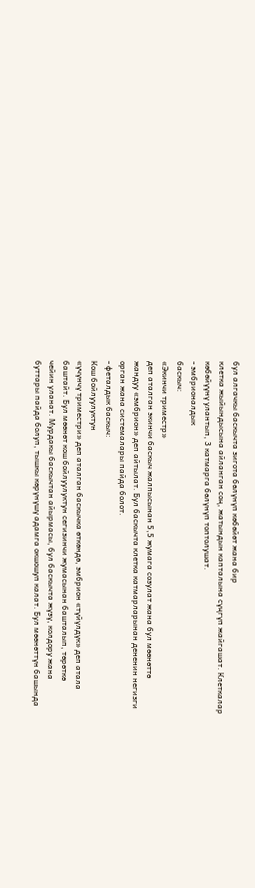бул алгачкы баскычта зигота бөлүнүп көбөйөт жана бир
клетка жыйындысына айланган соң, жатындын капталына сүңгүп жайгашат. Клеткалар
көбөйүүнү улантып, 3 катмарга бөлүнүп топтолушат.
- эмбрионалдык
баскыч:
«Экинчи триместр»
деп аталган экинчи баскыч жалпысынан 5,5 жумага созулат жана бул мөөнөттө
жандуу «эмбрион» деп айтылат. Бул баскычта клетка катмарларынан дененин негизги
орган жана системалары пайда болот.
- феталдык баскыч:
Кош бойлуулуктун
«үчүнчү триместри» деп аталган баскычка өткөндө, эмбрион «түйүлдүк» деп атала
баштайт. Бул мөөнөт кош бойлуулуктун сегизинчи жумасынан башталып, төрөткө
чейин уланат. Мурдакы баскычтан айырмасы, бул баскычта жүзү, колдору жана
буттары пайда болуп, тышкы көрүнүшү адамга окшошуп калат. Бул мөөнөттүн башында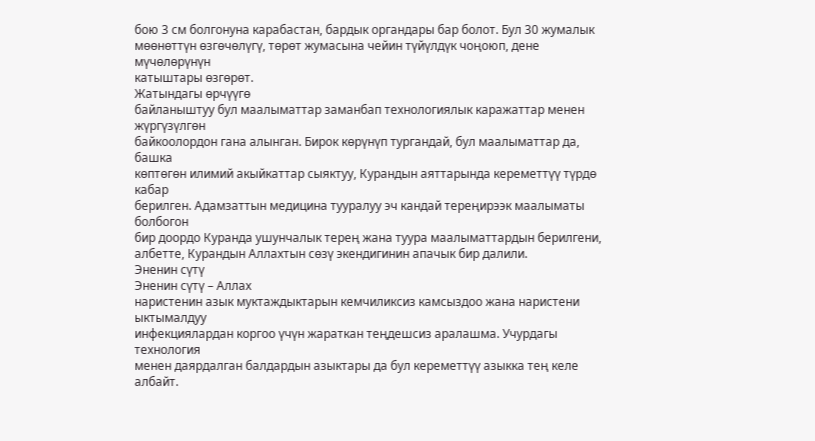бою 3 см болгонуна карабастан, бардык органдары бар болот. Бул 30 жумалык
мөөнөттүн өзгөчөлүгү, төрөт жумасына чейин түйүлдүк чоңоюп, дене мүчөлөрүнүн
катыштары өзгөрөт.
Жатындагы өрчүүгө
байланыштуу бул маалыматтар заманбап технологиялык каражаттар менен жүргүзүлгөн
байкоолордон гана алынган. Бирок көрүнүп тургандай, бул маалыматтар да, башка
көптөгөн илимий акыйкаттар сыяктуу, Курандын аяттарында кереметтүү түрдө кабар
берилген. Адамзаттын медицина тууралуу эч кандай тереңирээк маалыматы болбогон
бир доордо Куранда ушунчалык терең жана туура маалыматтардын берилгени,
албетте, Курандын Аллахтын сөзү экендигинин апачык бир далили.
Эненин сүтү
Эненин сүтү – Аллах
наристенин азык муктаждыктарын кемчиликсиз камсыздоо жана наристени ыктымалдуу
инфекциялардан коргоо үчүн жараткан теңдешсиз аралашма. Учурдагы технология
менен даярдалган балдардын азыктары да бул кереметтүү азыкка тең келе албайт.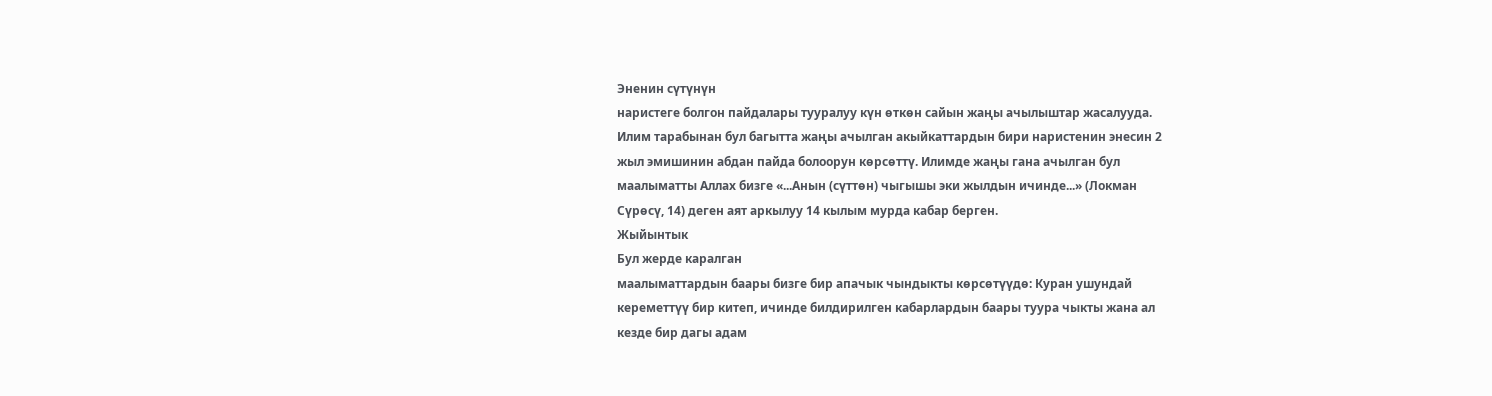Эненин сүтүнүн
наристеге болгон пайдалары тууралуу күн өткөн сайын жаңы ачылыштар жасалууда.
Илим тарабынан бул багытта жаңы ачылган акыйкаттардын бири наристенин энесин 2
жыл эмишинин абдан пайда болоорун көрсөттү. Илимде жаңы гана ачылган бул
маалыматты Аллах бизге «...Анын (сүттөн) чыгышы эки жылдын ичинде...» (Локман
Сүрөсү, 14) деген аят аркылуу 14 кылым мурда кабар берген.
Жыйынтык
Бул жерде каралган
маалыматтардын баары бизге бир апачык чындыкты көрсөтүүдө: Куран ушундай
кереметтүү бир китеп, ичинде билдирилген кабарлардын баары туура чыкты жана ал
кезде бир дагы адам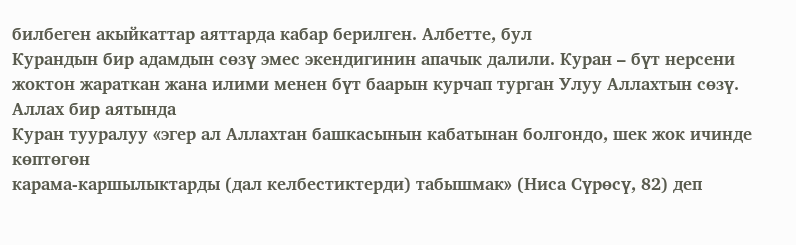билбеген акыйкаттар аяттарда кабар берилген. Албетте, бул
Курандын бир адамдын сөзү эмес экендигинин апачык далили. Куран – бүт нерсени
жоктон жараткан жана илими менен бүт баарын курчап турган Улуу Аллахтын сөзү.
Аллах бир аятында
Куран тууралуу «эгер ал Аллахтан башкасынын кабатынан болгондо, шек жок ичинде көптөгөн
карама-каршылыктарды (дал келбестиктерди) табышмак» (Ниса Сүрөсү, 82) деп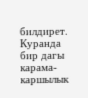билдирет. Куранда бир дагы карама-каршылык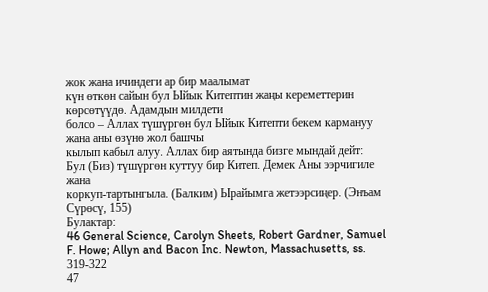жок жана ичиндеги ар бир маалымат
күн өткөн сайын бул Ыйык Китептин жаңы кереметтерин көрсөтүүдө. Адамдын милдети
болсо – Аллах түшүргөн бул Ыйык Китепти бекем кармануу жана аны өзүнө жол башчы
кылып кабыл алуу. Аллах бир аятында бизге мындай дейт:
Бул (Биз) түшүргөн куттуу бир Китеп. Демек Аны ээрчигиле жана
коркуп-тартынгыла. (Балким) Ырайымга жетээрсиңер. (Энъам Сүрөсү, 155)
Булактар:
46 General Science, Carolyn Sheets, Robert Gardner, Samuel F. Howe; Allyn and Bacon Inc. Newton, Massachusetts, ss. 319-322
47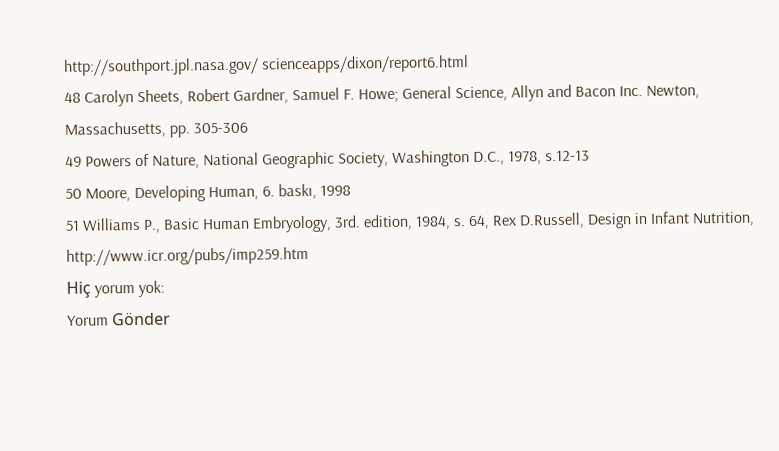http://southport.jpl.nasa.gov/ scienceapps/dixon/report6.html
48 Carolyn Sheets, Robert Gardner, Samuel F. Howe; General Science, Allyn and Bacon Inc. Newton, Massachusetts, pp. 305-306
49 Powers of Nature, National Geographic Society, Washington D.C., 1978, s.12-13
50 Moore, Developing Human, 6. baskı, 1998
51 Williams P., Basic Human Embryology, 3rd. edition, 1984, s. 64, Rex D.Russell, Design in Infant Nutrition, http://www.icr.org/pubs/imp259.htm
Hiç yorum yok:
Yorum Gönder